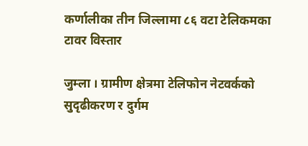कर्णालीका तीन जिल्लामा ८६ वटा टेलिकमका टावर विस्तार

जुम्ला । ग्रामीण क्षेत्रमा टेलिफोन नेटवर्कको सुदृढीकरण र दुर्गम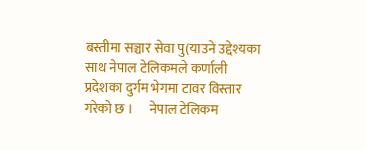बस्तीमा सञ्चार सेवा पु(याउने उद्देश्यका साथ नेपाल टेलिकमले कर्णाली प्रदेशका दुर्गम भेगमा टावर विस्तार गरेको छ ।      नेपाल टेलिकम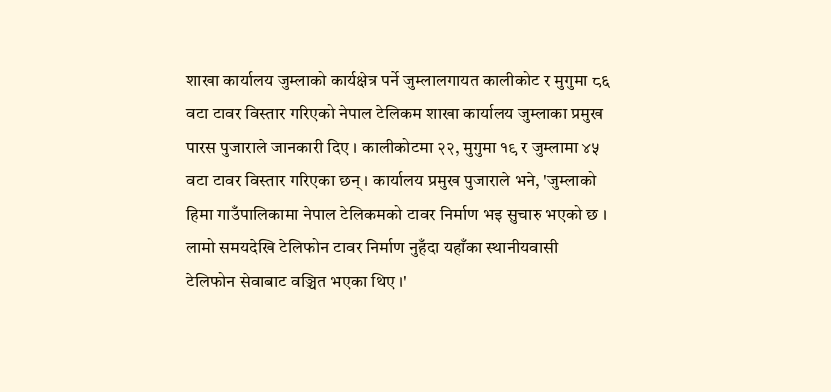शाखा कार्यालय जुम्लाको कार्यक्षेत्र पर्ने जुम्लालगायत कालीकोट र मुगुमा ८६ वटा टावर विस्तार गरिएको नेपाल टेलिकम शाखा कार्यालय जुम्लाका प्रमुख पारस पुजाराले जानकारी दिए । कालीकोटमा २२, मुगुमा १९ र जुम्लामा ४५ वटा टावर विस्तार गरिएका छन् । कार्यालय प्रमुख पुजाराले भने, 'जुम्लाको हिमा गाउँपालिकामा नेपाल टेलिकमको टावर निर्माण भइ सुचारु भएको छ । लामो समयदेखि टेलिफोन टावर निर्माण नुहँदा यहाँका स्थानीयवासी टेलिफोन सेवाबाट वञ्चित भएका थिए ।'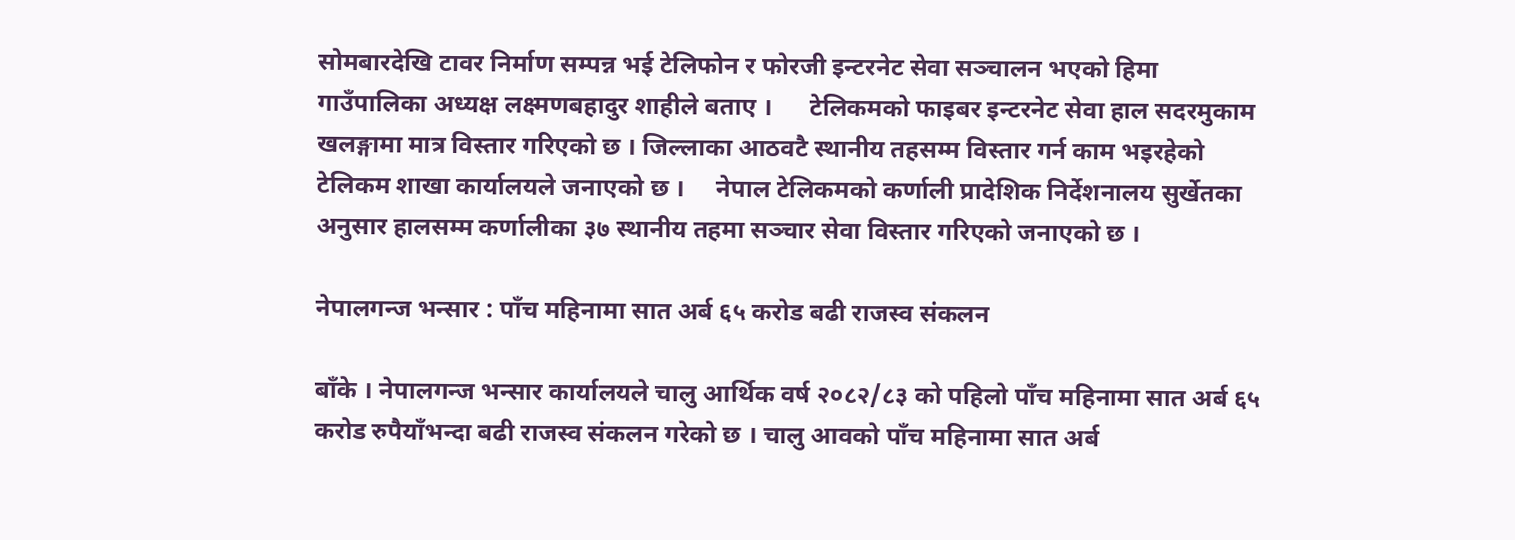सोमबारदेखि टावर निर्माण सम्पन्न भई टेलिफोन र फोरजी इन्टरनेट सेवा सञ्चालन भएको हिमा गाउँपालिका अध्यक्ष लक्ष्मणबहादुर शाहीले बताए ।      टेलिकमको फाइबर इन्टरनेट सेवा हाल सदरमुकाम खलङ्गामा मात्र विस्तार गरिएको छ । जिल्लाका आठवटै स्थानीय तहसम्म विस्तार गर्न काम भइरहेको टेलिकम शाखा कार्यालयले जनाएको छ ।     नेपाल टेलिकमको कर्णाली प्रादेशिक निर्देशनालय सुर्खेतका अनुसार हालसम्म कर्णालीका ३७ स्थानीय तहमा सञ्चार सेवा विस्तार गरिएको जनाएको छ ।

नेपालगन्ज भन्सार : पाँच महिनामा सात अर्ब ६५ करोड बढी राजस्व संकलन

बाँके । नेपालगन्ज भन्सार कार्यालयले चालु आर्थिक वर्ष २०८२/८३ को पहिलो पाँच महिनामा सात अर्ब ६५ करोड रुपैयाँभन्दा बढी राजस्व संकलन गरेको छ । चालु आवको पाँच महिनामा सात अर्ब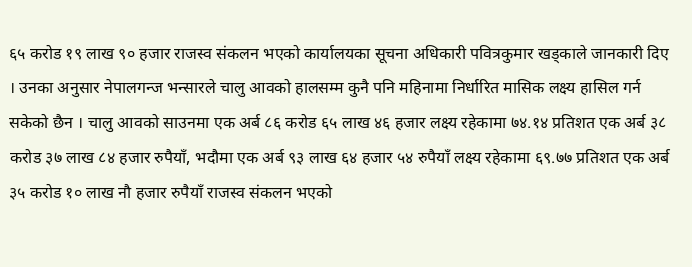६५ करोड १९ लाख ९० हजार राजस्व संकलन भएको कार्यालयका सूचना अधिकारी पवित्रकुमार खड्काले जानकारी दिए । उनका अनुसार नेपालगन्ज भन्सारले चालु आवको हालसम्म कुनै पनि महिनामा निर्धारित मासिक लक्ष्य हासिल गर्न सकेको छैन । चालु आवको साउनमा एक अर्ब ८६ करोड ६५ लाख ४६ हजार लक्ष्य रहेकामा ७४.१४ प्रतिशत एक अर्ब ३८ करोड ३७ लाख ८४ हजार रुपैयाँ, भदौमा एक अर्ब ९३ लाख ६४ हजार ५४ रुपैयाँ लक्ष्य रहेकामा ६९.७७ प्रतिशत एक अर्ब ३५ करोड १० लाख नौ हजार रुपैयाँ राजस्व संकलन भएको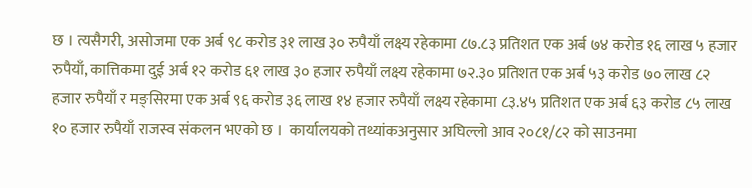छ । त्यसैगरी, असोजमा एक अर्ब ९८ करोड ३१ लाख ३० रुपैयाँ लक्ष्य रहेकामा ८७.८३ प्रतिशत एक अर्ब ७४ करोड १६ लाख ५ हजार रुपैयाँ, कात्तिकमा दुई अर्ब १२ करोड ६१ लाख ३० हजार रुपैयाँ लक्ष्य रहेकामा ७२.३० प्रतिशत एक अर्ब ५३ करोड ७० लाख ८२ हजार रुपैयाँ र मङ्सिरमा एक अर्ब ९६ करोड ३६ लाख १४ हजार रुपैयाँ लक्ष्य रहेकामा ८३.४५ प्रतिशत एक अर्ब ६३ करोड ८५ लाख १० हजार रुपैयाँ राजस्व संकलन भएको छ ।  कार्यालयको तथ्यांकअनुसार अघिल्लो आव २०८१/८२ को साउनमा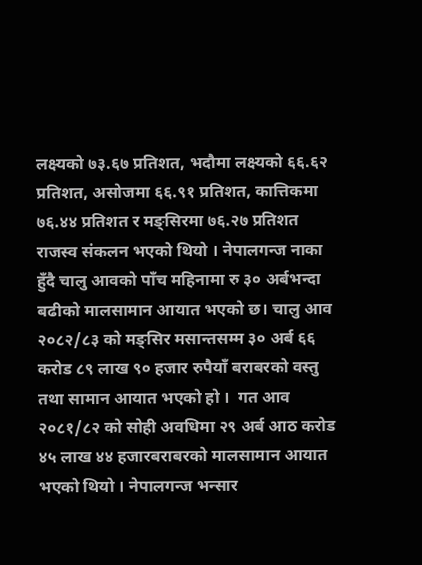लक्ष्यको ७३.६७ प्रतिशत, भदौमा लक्ष्यको ६६.६२ प्रतिशत, असोजमा ६६.९१ प्रतिशत, कात्तिकमा ७६.४४ प्रतिशत र मङ्सिरमा ७६.२७ प्रतिशत राजस्व संकलन भएको थियो । नेपालगन्ज नाका हुँदै चालु आवको पाँच महिनामा रु ३० अर्बभन्दा बढीको मालसामान आयात भएको छ। चालु आव २०८२/८३ को मङ्सिर मसान्तसम्म ३० अर्ब ६६ करोड ८९ लाख ९० हजार रुपैयाँ बराबरको वस्तु तथा सामान आयात भएको हो ।  गत आव २०८१/८२ को सोही अवधिमा २९ अर्ब आठ करोड ४५ लाख ४४ हजारबराबरको मालसामान आयात भएको थियो । नेपालगन्ज भन्सार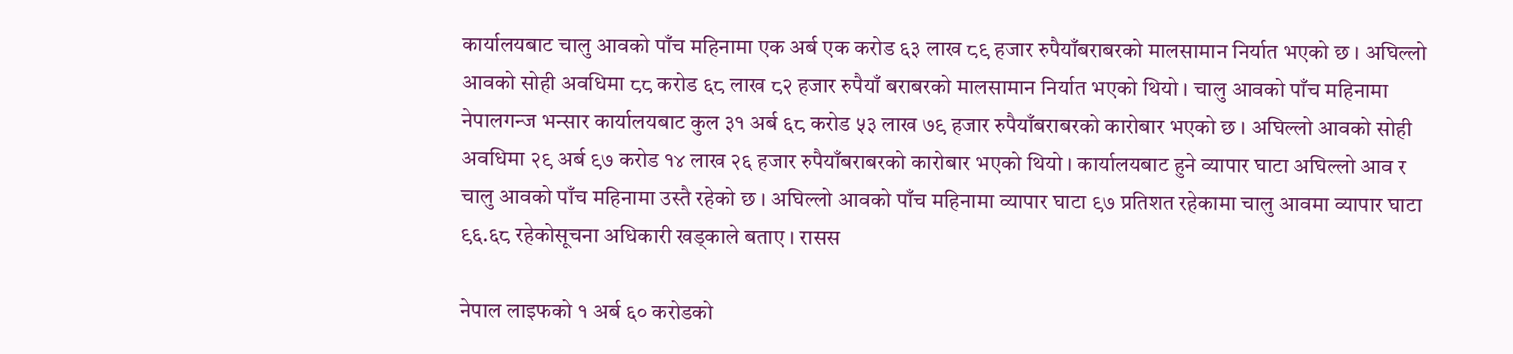कार्यालयबाट चालु आवको पाँच महिनामा एक अर्ब एक करोड ६३ लाख ८९ हजार रुपैयाँबराबरको मालसामान निर्यात भएको छ । अघिल्लो आवको सोही अवधिमा ८८ करोड ६८ लाख ८२ हजार रुपैयाँ बराबरको मालसामान निर्यात भएको थियो । चालु आवको पाँच महिनामा नेपालगन्ज भन्सार कार्यालयबाट कुल ३१ अर्ब ६८ करोड ५३ लाख ७९ हजार रुपैयाँबराबरको कारोबार भएको छ । अघिल्लो आवको सोही अवधिमा २९ अर्ब ९७ करोड १४ लाख २६ हजार रुपैयाँबराबरको कारोबार भएको थियो । कार्यालयबाट हुने व्यापार घाटा अघिल्लो आव र चालु आवको पाँच महिनामा उस्तै रहेको छ । अघिल्लो आवको पाँच महिनामा व्यापार घाटा ९७ प्रतिशत रहेकामा चालु आवमा व्यापार घाटा ९६.६८ रहेकोसूचना अधिकारी खड्काले बताए । रासस

नेपाल लाइफको १ अर्ब ६० करोडको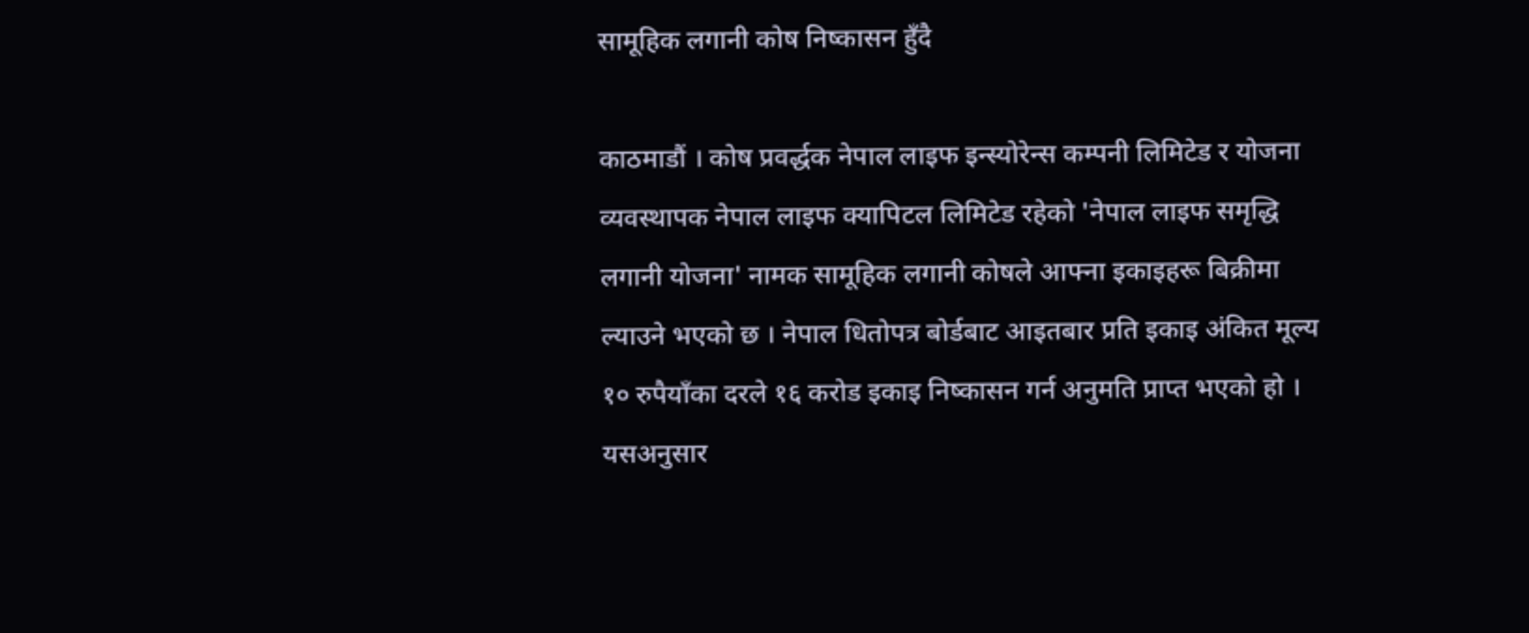सामूहिक लगानी कोष निष्कासन हुँदै

काठमाडौं । कोष प्रवर्द्धक नेपाल लाइफ इन्स्योरेन्स कम्पनी लिमिटेड र योजना व्यवस्थापक नेपाल लाइफ क्यापिटल लिमिटेड रहेको 'नेपाल लाइफ समृद्धि लगानी योजना' नामक सामूहिक लगानी कोषले आफ्ना इकाइहरू बिक्रीमा ल्याउने भएको छ । नेपाल धितोपत्र बोर्डबाट आइतबार प्रति इकाइ अंकित मूल्य १० रुपैयाँका दरले १६ करोड इकाइ निष्कासन गर्न अनुमति प्राप्त भएको हो । यसअनुसार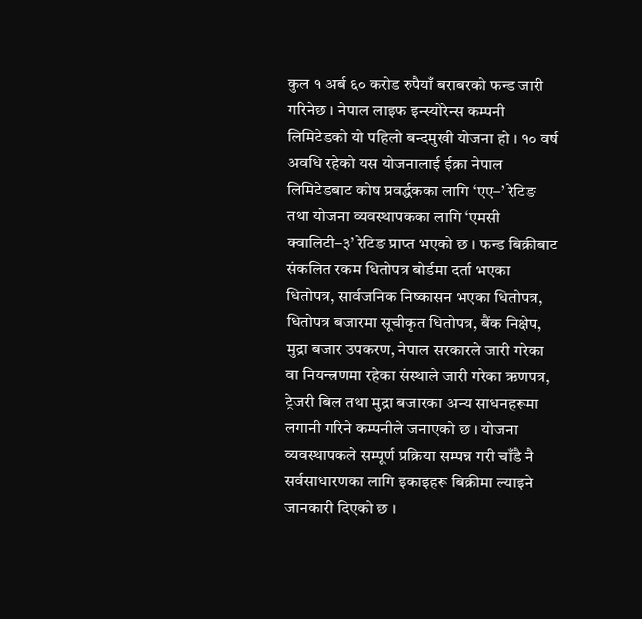कुल १ अर्ब ६० करोड रुपैयाँ बराबरको फन्ड जारी गरिनेछ । नेपाल लाइफ इन्स्योरेन्स कम्पनी लिमिटेडको यो पहिलो बन्दमुखी योजना हो । १० वर्ष अवधि रहेको यस योजनालाई ईक्रा नेपाल लिमिटेडबाट कोष प्रवर्द्धकका लागि ‘एए–’ रेटिङ तथा योजना व्यवस्थापकका लागि ‘एमसी क्वालिटी–३’ रेटिङ प्राप्त भएको छ । फन्ड बिक्रीबाट संकलित रकम धितोपत्र बोर्डमा दर्ता भएका धितोपत्र, सार्वजनिक निष्कासन भएका धितोपत्र, धितोपत्र बजारमा सूचीकृत धितोपत्र, बैंक निक्षेप, मुद्रा बजार उपकरण, नेपाल सरकारले जारी गरेका वा नियन्त्रणमा रहेका संस्थाले जारी गरेका ऋणपत्र, ट्रेजरी बिल तथा मुद्रा बजारका अन्य साधनहरूमा लगानी गरिने कम्पनीले जनाएको छ । योजना व्यवस्थापकले सम्पूर्ण प्रक्रिया सम्पन्न गरी चाँडै नै सर्वसाधारणका लागि इकाइहरू बिक्रीमा ल्याइने जानकारी दिएको छ ।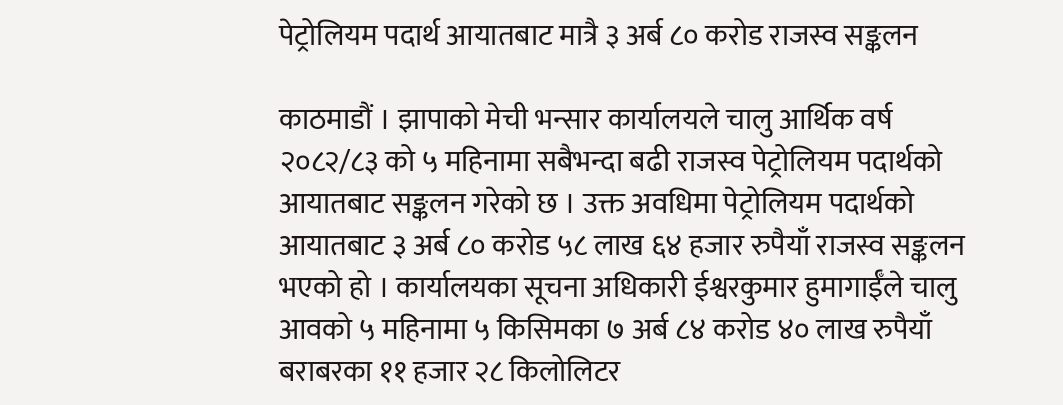पेट्रोलियम पदार्थ आयातबाट मात्रै ३ अर्ब ८० करोड राजस्व सङ्कलन

काठमाडौं । झापाको मेची भन्सार कार्यालयले चालु आर्थिक वर्ष २०८२/८३ को ५ महिनामा सबैभन्दा बढी राजस्व पेट्रोलियम पदार्थको आयातबाट सङ्कलन गरेको छ । उक्त अवधिमा पेट्रोलियम पदार्थको आयातबाट ३ अर्ब ८० करोड ५८ लाख ६४ हजार रुपैयाँ राजस्व सङ्कलन भएको हो । कार्यालयका सूचना अधिकारी ईश्वरकुमार हुमागाईँले चालु आवको ५ महिनामा ५ किसिमका ७ अर्ब ८४ करोड ४० लाख रुपैयाँ बराबरका ११ हजार २८ किलोलिटर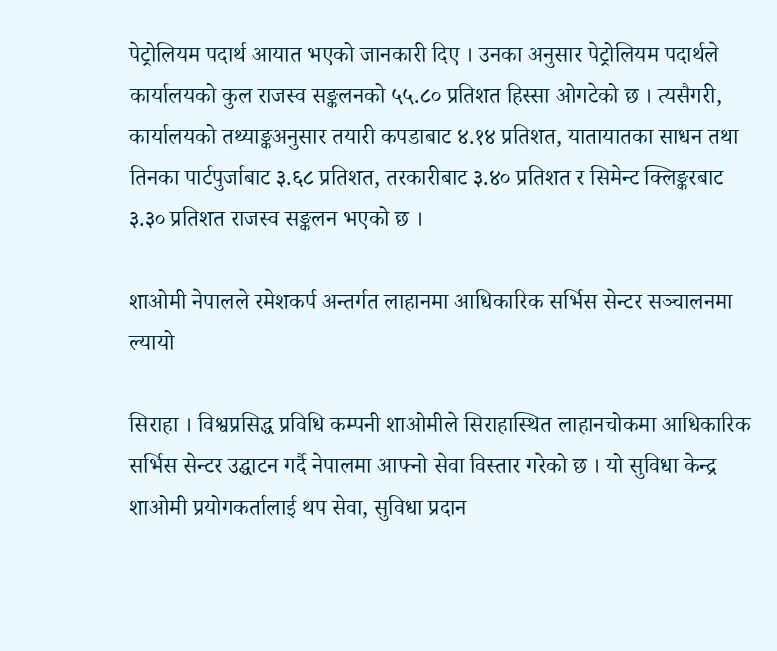पेट्रोलियम पदार्थ आयात भएको जानकारी दिए । उनका अनुसार पेट्रोलियम पदार्थले कार्यालयको कुल राजस्व सङ्कलनको ५५.८० प्रतिशत हिस्सा ओगटेको छ । त्यसैगरी, कार्यालयको तथ्याङ्कअनुसार तयारी कपडाबाट ४.१४ प्रतिशत, यातायातका साधन तथा तिनका पार्टपुर्जाबाट ३.६८ प्रतिशत, तरकारीबाट ३.४० प्रतिशत र सिमेन्ट क्लिङ्करबाट ३.३० प्रतिशत राजस्व सङ्कलन भएको छ ।

शाओमी नेपालले रमेशकर्प अन्तर्गत लाहानमा आधिकारिक सर्भिस सेन्टर सञ्चालनमा ल्यायो

सिराहा । विश्वप्रसिद्ध प्रविधि कम्पनी शाओमीले सिराहास्थित लाहानचोकमा आधिकारिक सर्भिस सेन्टर उद्घाटन गर्दै नेपालमा आफ्नो सेवा विस्तार गरेको छ । यो सुविधा केन्द्र शाओमी प्रयोगकर्तालाई थप सेवा, सुविधा प्रदान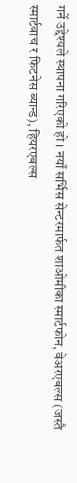गर्ने उद्देश्यले स्थापना गरिएको हो । नयाँ सर्भिस सेन्टरमार्फत शाओमीका स्मार्टफोन, वेअरएबल्स (जस्तै स्मार्टवाच र फिटनेस ब्यान्ड), हियरएबल्स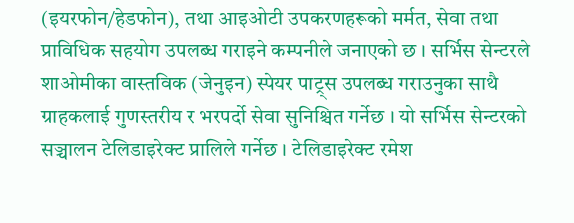(इयरफोन/हेडफोन), तथा आइओटी उपकरणहरूको मर्मत, सेवा तथा प्राविधिक सहयोग उपलब्ध गराइने कम्पनीले जनाएको छ । सर्भिस सेन्टरले शाओमीका वास्तविक (जेनुइन) स्पेयर पाट्र्स उपलब्ध गराउनुका साथै ग्राहकलाई गुणस्तरीय र भरपर्दो सेवा सुनिश्चित गर्नेछ । यो सर्भिस सेन्टरको सञ्चालन टेलिडाइरेक्ट प्रालिले गर्नेछ । टेलिडाइरेक्ट रमेश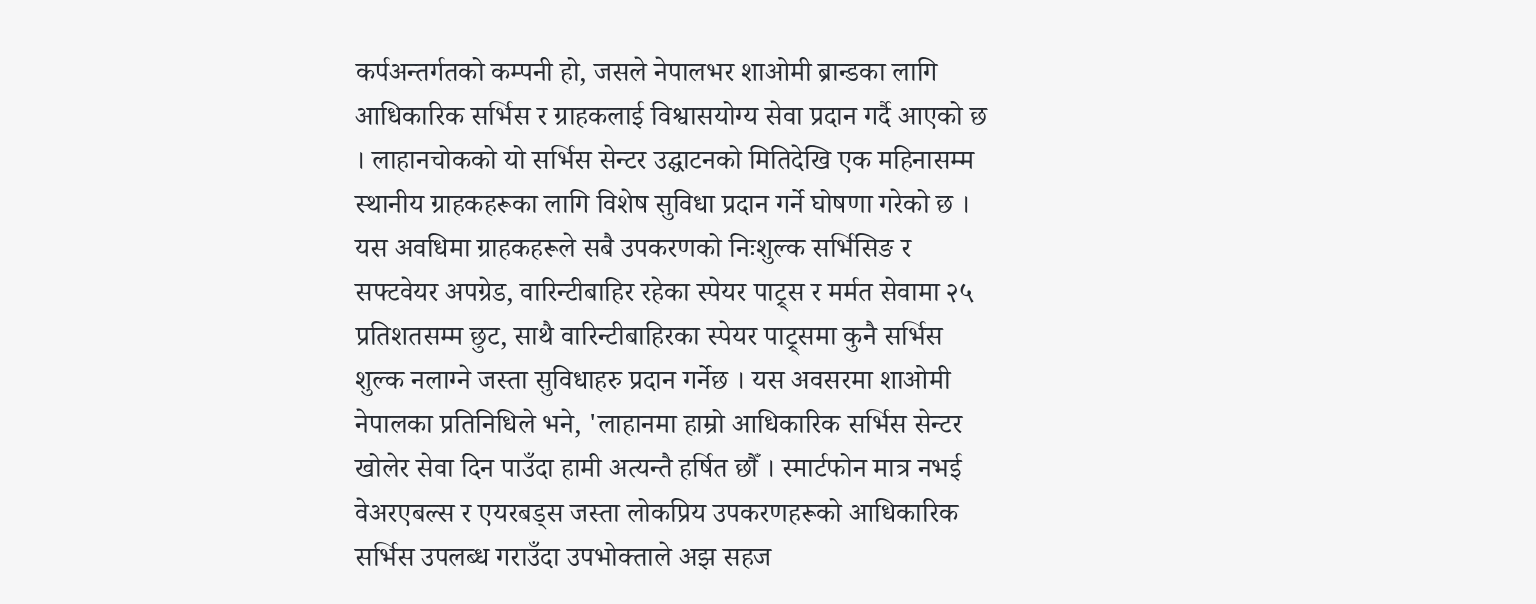कर्पअन्तर्गतको कम्पनी हो, जसले नेपालभर शाओमी ब्रान्डका लागि आधिकारिक सर्भिस र ग्राहकलाई विश्वासयोग्य सेवा प्रदान गर्दै आएको छ । लाहानचोकको यो सर्भिस सेन्टर उद्घाटनको मितिदेखि एक महिनासम्म स्थानीय ग्राहकहरूका लागि विशेष सुविधा प्रदान गर्ने घोषणा गरेको छ । यस अवधिमा ग्राहकहरूले सबै उपकरणको निःशुल्क सर्भिसिङ र सफ्टवेयर अपग्रेड, वारिन्टीबाहिर रहेका स्पेयर पाट्र्स र मर्मत सेवामा २५ प्रतिशतसम्म छुट, साथै वारिन्टीबाहिरका स्पेयर पाट्र्समा कुनै सर्भिस शुल्क नलाग्ने जस्ता सुविधाहरु प्रदान गर्नेछ । यस अवसरमा शाओमी नेपालका प्रतिनिधिले भने, 'लाहानमा हाम्रो आधिकारिक सर्भिस सेन्टर खोलेर सेवा दिन पाउँदा हामी अत्यन्तै हर्षित छौँ । स्मार्टफोन मात्र नभई वेअरएबल्स र एयरबड्स जस्ता लोकप्रिय उपकरणहरूको आधिकारिक सर्भिस उपलब्ध गराउँदा उपभोक्ताले अझ सहज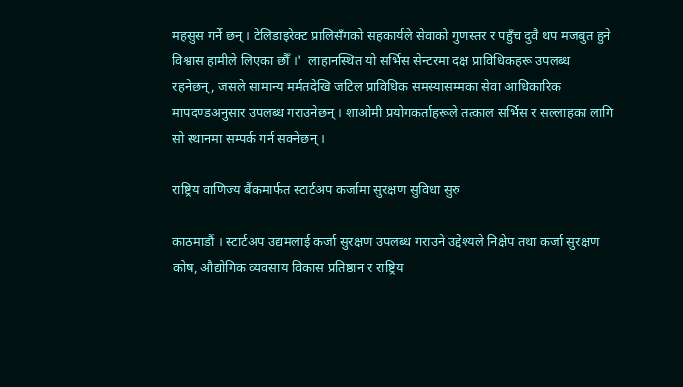महसुस गर्ने छन् । टेलिडाइरेक्ट प्रालिसँगको सहकार्यले सेवाको गुणस्तर र पहुँच दुवै थप मजबुत हुने विश्वास हामीले लिएका छौँ ।'  लाहानस्थित यो सर्भिस सेन्टरमा दक्ष प्राविधिकहरू उपलब्ध रहनेछन्, जसले सामान्य मर्मतदेखि जटिल प्राविधिक समस्यासम्मका सेवा आधिकारिक मापदण्डअनुसार उपलब्ध गराउनेछन् । शाओमी प्रयोगकर्ताहरूले तत्काल सर्भिस र सल्लाहका लागि सो स्थानमा सम्पर्क गर्न सक्नेछन् ।

राष्ट्रिय वाणिज्य बैंकमार्फत स्टार्टअप कर्जामा सुरक्षण सुविधा सुरु

काठमाडौं । स्टार्टअप उद्यमलाई कर्जा सुरक्षण उपलब्ध गराउने उद्देश्यले निक्षेप तथा कर्जा सुरक्षण कोष, औद्योगिक व्यवसाय विकास प्रतिष्ठान र राष्ट्रिय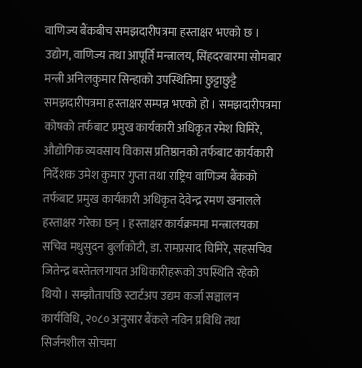वाणिज्य बैंकबीच समझदारीपत्रमा हस्ताक्षर भएको छ । उद्योग, वाणिज्य तथा आपूर्ति मन्त्रालय, सिंहदरबारमा सोमबार मन्त्री अनिलकुमार सिन्हाको उपस्थितिमा छुट्टाछुट्टै समझदारीपत्रमा हस्ताक्षर सम्पन्न भएको हो । समझदारीपत्रमा कोषको तर्फबाट प्रमुख कार्यकारी अधिकृत रमेश घिमिरे, औद्योगिक व्यवसाय विकास प्रतिष्ठानको तर्फबाट कार्यकारी निर्देशक उमेश कुमार गुप्ता तथा राष्ट्रिय वाणिज्य बैंकको तर्फबाट प्रमुख कार्यकारी अधिकृत देवेन्द्र रमण खनालले हस्ताक्षर गरेका छन् । हस्ताक्षर कार्यक्रममा मन्त्रालयका सचिव मधुसुदन बुर्लाकोटी, डा. रामप्रसाद घिमिरे, सहसचिव जितेन्द्र बस्तेतलगायत अधिकारीहरूको उपस्थिति रहेको थियो । सम्झौतापछि स्टार्टअप उद्यम कर्जा सञ्चालन कार्यविधि, २०८० अनुसार बैंकले नविन प्रविधि तथा सिर्जनशील सोचमा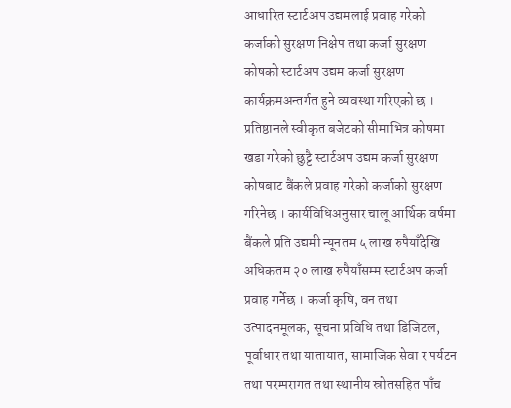आधारित स्टार्टअप उद्यमलाई प्रवाह गरेको कर्जाको सुरक्षण निक्षेप तथा कर्जा सुरक्षण कोषको स्टार्टअप उद्यम कर्जा सुरक्षण कार्यक्रमअन्तर्गत हुने व्यवस्था गरिएको छ । प्रतिष्ठानले स्वीकृत बजेटको सीमाभित्र कोषमा खडा गरेको छुट्टै स्टार्टअप उद्यम कर्जा सुरक्षण कोषबाट बैंकले प्रवाह गरेको कर्जाको सुरक्षण गरिनेछ । कार्यविधिअनुसार चालू आर्थिक वर्षमा बैंकले प्रति उद्यमी न्यूनतम ५ लाख रुपैयाँदेखि अधिकतम २० लाख रुपैयाँसम्म स्टार्टअप कर्जा प्रवाह गर्नेछ । कर्जा कृषि, वन तथा उत्पादनमूलक, सूचना प्रविधि तथा डिजिटल, पूर्वाधार तथा यातायात, सामाजिक सेवा र पर्यटन तथा परम्परागत तथा स्थानीय स्रोतसहित पाँच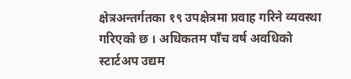क्षेत्रअन्तर्गतका १९ उपक्षेत्रमा प्रवाह गरिने व्यवस्था गरिएको छ । अधिकतम पाँच वर्ष अवधिको स्टार्टअप उद्यम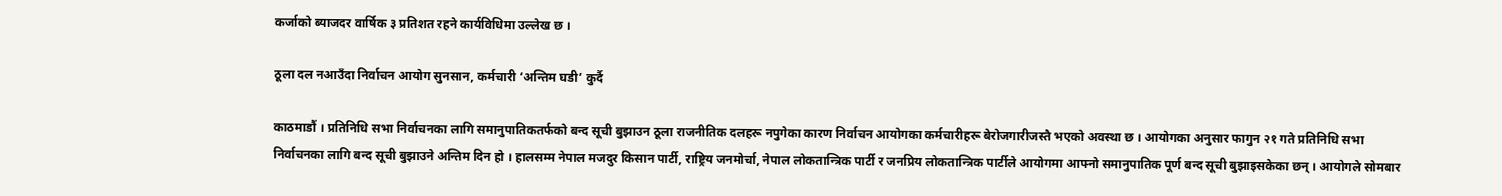कर्जाको ब्याजदर वार्षिक ३ प्रतिशत रहने कार्यविधिमा उल्लेख छ ।

ठूला दल नआउँदा निर्वाचन आयोग सुनसान, कर्मचारी ‘अन्तिम घडी’ कुर्दै

काठमाडौं । प्रतिनिधि सभा निर्वाचनका लागि समानुपातिकतर्फको बन्द सूची बुझाउन ठूला राजनीतिक दलहरू नपुगेका कारण निर्वाचन आयोगका कर्मचारीहरू बेरोजगारीजस्तै भएको अवस्था छ । आयोगका अनुसार फागुन २१ गते प्रतिनिधि सभा निर्वाचनका लागि बन्द सूची बुझाउने अन्तिम दिन हो । हालसम्म नेपाल मजदुर किसान पार्टी, राष्ट्रिय जनमोर्चा, नेपाल लोकतान्त्रिक पार्टी र जनप्रिय लोकतान्त्रिक पार्टीले आयोगमा आफ्नो समानुपातिक पूर्ण बन्द सूची बुझाइसकेका छन् । आयोगले सोमबार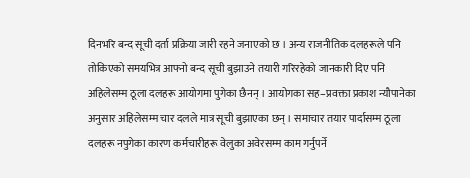दिनभरि बन्द सूची दर्ता प्रक्रिया जारी रहने जनाएको छ । अन्य राजनीतिक दलहरूले पनि तोकिएको समयभित्र आफ्नो बन्द सूची बुझाउने तयारी गरिरहेको जानकारी दिए पनि अहिलेसम्म ठूला दलहरू आयोगमा पुगेका छैनन् । आयोगका सह–प्रवक्ता प्रकाश न्यौपानेका अनुसार अहिलेसम्म चार दलले मात्र सूची बुझाएका छन् । समाचार तयार पार्दासम्म ठूला दलहरू नपुगेका कारण कर्मचारीहरू वेलुका अवेरसम्म काम गर्नुपर्ने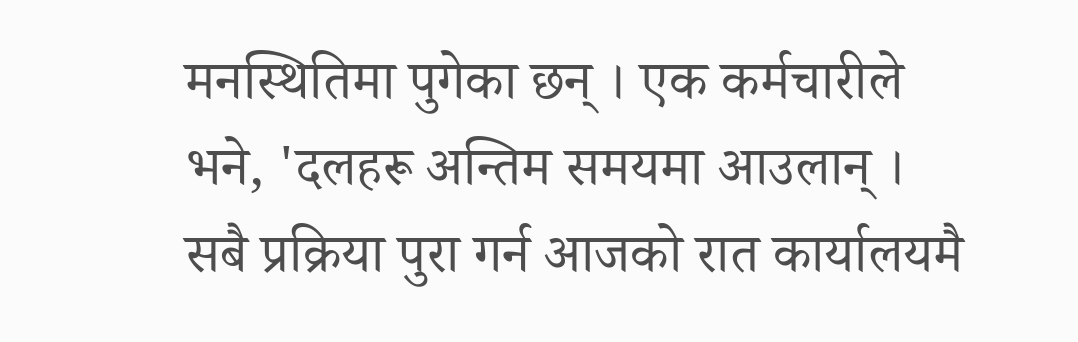मनस्थितिमा पुगेका छन् । एक कर्मचारीले भने, 'दलहरू अन्तिम समयमा आउलान् । सबै प्रक्रिया पुरा गर्न आजको रात कार्यालयमै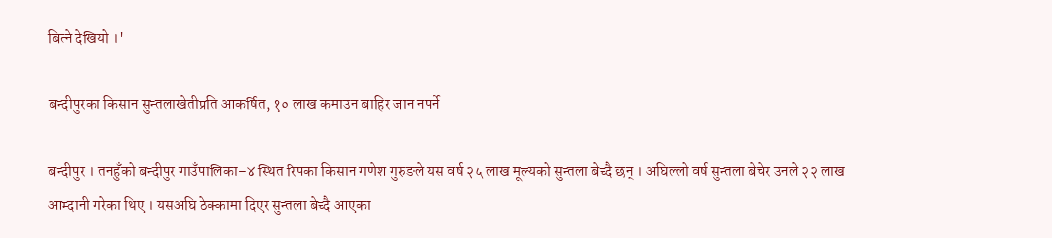बित्ने देखियो ।'

बन्दीपुरका किसान सुन्तलाखेतीप्रति आकर्षित, १० लाख कमाउन बाहिर जान नपर्ने

बन्दीपुर । तनहुँको बन्दीपुर गाउँपालिका–४ स्थित रिपका किसान गणेश गुरुङले यस वर्ष २५ लाख मूल्यको सुन्तला बेच्दै छन् । अघिल्लो वर्ष सुन्तला बेचेर उनले २२ लाख आम्दानी गरेका थिए । यसअघि ठेक्कामा दिएर सुन्तला बेच्दै आएका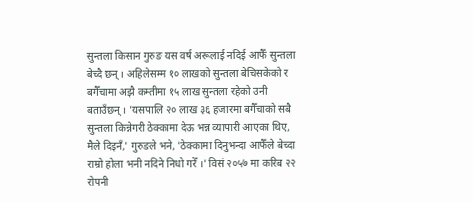सुन्तला किसान गुरुङ यस वर्ष अरूलाई नदिई आफैँ सुन्तला बेच्दै छन् । अहिलेसम्म १० लाखको सुन्तला बेचिसकेको र बगैँचामा अझै कम्तीमा १५ लाख सुन्तला रहेको उनी बताउँछन् । 'यसपालि २० लाख ३६ हजारमा बगैँचाको सबै सुन्तला किन्नेगरी ठेक्कामा देऊ भन्न व्यापारी आएका थिए, मैले दिइनँ,' गुरुङले भने, 'ठेक्कामा दिनुभन्दा आफैँले बेच्दा राम्रो होला भनी नदिने निधो गरेँ ।' विसं २०५७ मा करिब २२ रोपनी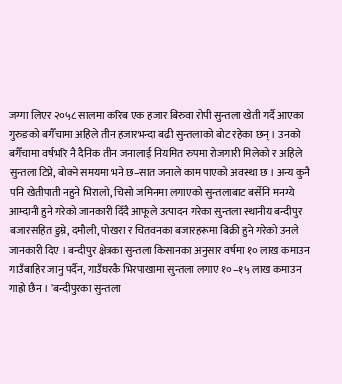जग्गा लिएर २०५८ सालमा करिब एक हजार बिरुवा रोपी सुन्तला खेती गर्दै आएका गुरुङको बगैँचामा अहिले तीन हजारभन्दा बढी सुन्तलाको बोट रहेका छन् । उनको बगैँचामा वर्षभरि नै दैनिक तीन जनालाई नियमित रुपमा रोजगारी मिलेको र अहिले सुन्तला टिप्ने, बोक्ने समयमा भने छ–सात जनाले काम पाएको अवस्था छ । अन्य कुनै पनि खेतीपाती नहुने भिरालो, चिसो जमिनमा लगाएको सुन्तलाबाट बर्सेनि मनग्ये आम्दानी हुने गरेको जानकारी दिँदै आफूले उत्पादन गरेका सुन्तला स्थानीय बन्दीपुर बजारसहित डुम्रे, दमौली, पोखरा र चितवनका बजारहरूमा बिक्री हुने गरेको उनले जानकारी दिए । बन्दीपुर क्षेत्रका सुन्तला किसानका अनुसार वर्षमा १० लाख कमाउन गाउँबाहिर जानु पर्दैन, गाउँघरकै भिरपाखामा सुन्तला लगाए १०–१५ लाख कमाउन गाह्रो छैन । 'बन्दीपुरका सुन्तला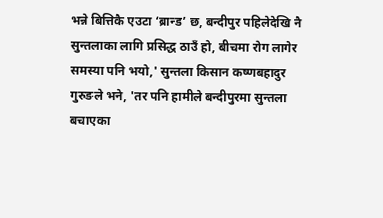भन्ने बित्तिकै एउटा ‘ब्रान्ड’ छ, बन्दीपुर पहिलेदेखि नै सुन्तलाका लागि प्रसिद्ध ठाउँ हो, बीचमा रोग लागेर समस्या पनि भयो,' सुन्तला किसान कष्णबहादुर गुरुङले भने, 'तर पनि हामीले बन्दीपुरमा सुन्तला बचाएका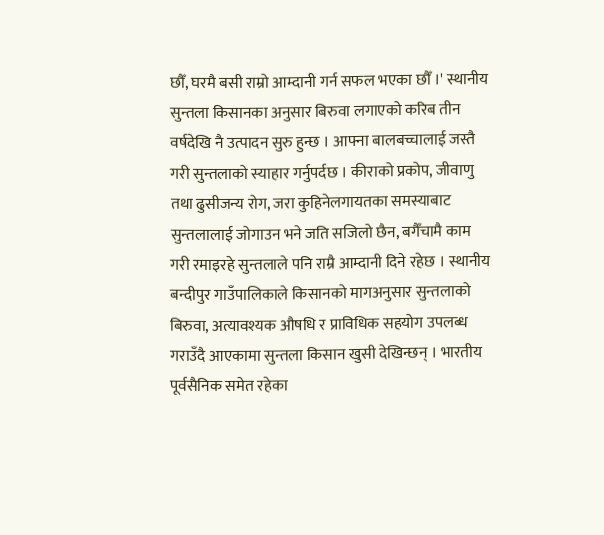छौँ, घरमै बसी राम्रो आम्दानी गर्न सफल भएका छौँ ।' स्थानीय सुन्तला किसानका अनुसार बिरुवा लगाएको करिब तीन वर्षदेखि नै उत्पादन सुरु हुन्छ । आफ्ना बालबच्चालाई जस्तै गरी सुन्तलाको स्याहार गर्नुपर्दछ । कीराको प्रकोप, जीवाणु तथा ढुसीजन्य रोग, जरा कुहिनेलगायतका समस्याबाट सुन्तलालाई जोगाउन भने जति सजिलो छैन, बगैँचामै काम गरी रमाइरहे सुन्तलाले पनि राम्रै आम्दानी दिने रहेछ । स्थानीय बन्दीपुर गाउँपालिकाले किसानको मागअनुसार सुन्तलाको बिरुवा, अत्यावश्यक औषधि र प्राविधिक सहयोग उपलब्ध गराउँदै आएकामा सुन्तला किसान खुसी देखिन्छन् । भारतीय पूर्वसैनिक समेत रहेका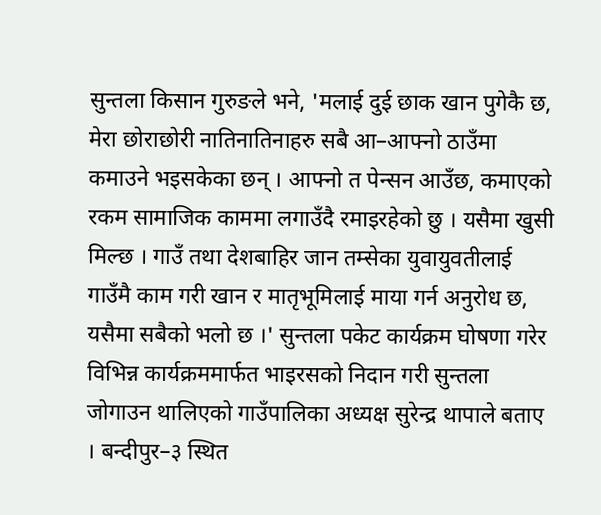सुन्तला किसान गुरुङले भने, 'मलाई दुई छाक खान पुगेकै छ, मेरा छोराछोरी नातिनातिनाहरु सबै आ–आफ्नो ठाउँमा कमाउने भइसकेका छन् । आफ्नो त पेन्सन आउँछ, कमाएको रकम सामाजिक काममा लगाउँदै रमाइरहेको छु । यसैमा खुसी मिल्छ । गाउँ तथा देशबाहिर जान तम्सेका युवायुवतीलाई गाउँमै काम गरी खान र मातृभूमिलाई माया गर्न अनुरोध छ, यसैमा सबैको भलो छ ।' सुन्तला पकेट कार्यक्रम घोषणा गरेर विभिन्न कार्यक्रममार्फत भाइरसको निदान गरी सुन्तला जोगाउन थालिएको गाउँपालिका अध्यक्ष सुरेन्द्र थापाले बताए । बन्दीपुर–३ स्थित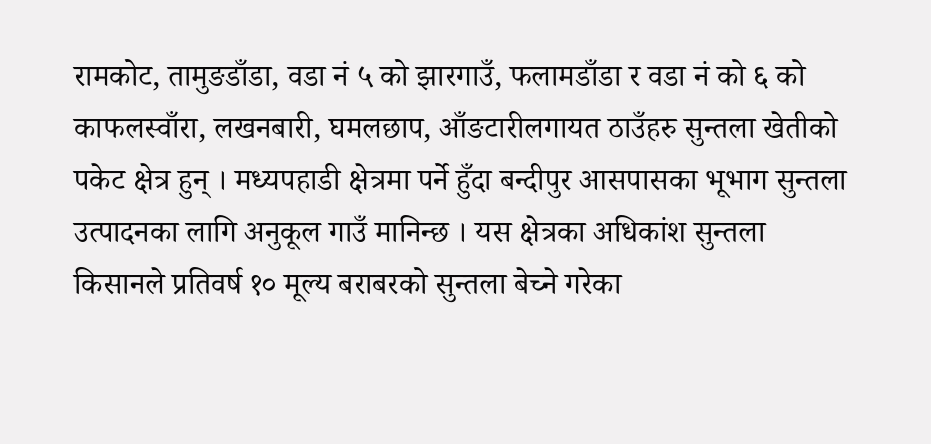रामकोट, तामुङडाँडा, वडा नं ५ को झारगाउँ, फलामडाँडा र वडा नं को ६ को काफलस्वाँरा, लखनबारी, घमलछाप, आँङटारीलगायत ठाउँहरु सुन्तला खेतीको पकेट क्षेत्र हुन् । मध्यपहाडी क्षेत्रमा पर्ने हुँदा बन्दीपुर आसपासका भूभाग सुन्तला उत्पादनका लागि अनुकूल गाउँ मानिन्छ । यस क्षेत्रका अधिकांश सुन्तला किसानले प्रतिवर्ष १० मूल्य बराबरको सुन्तला बेच्ने गरेका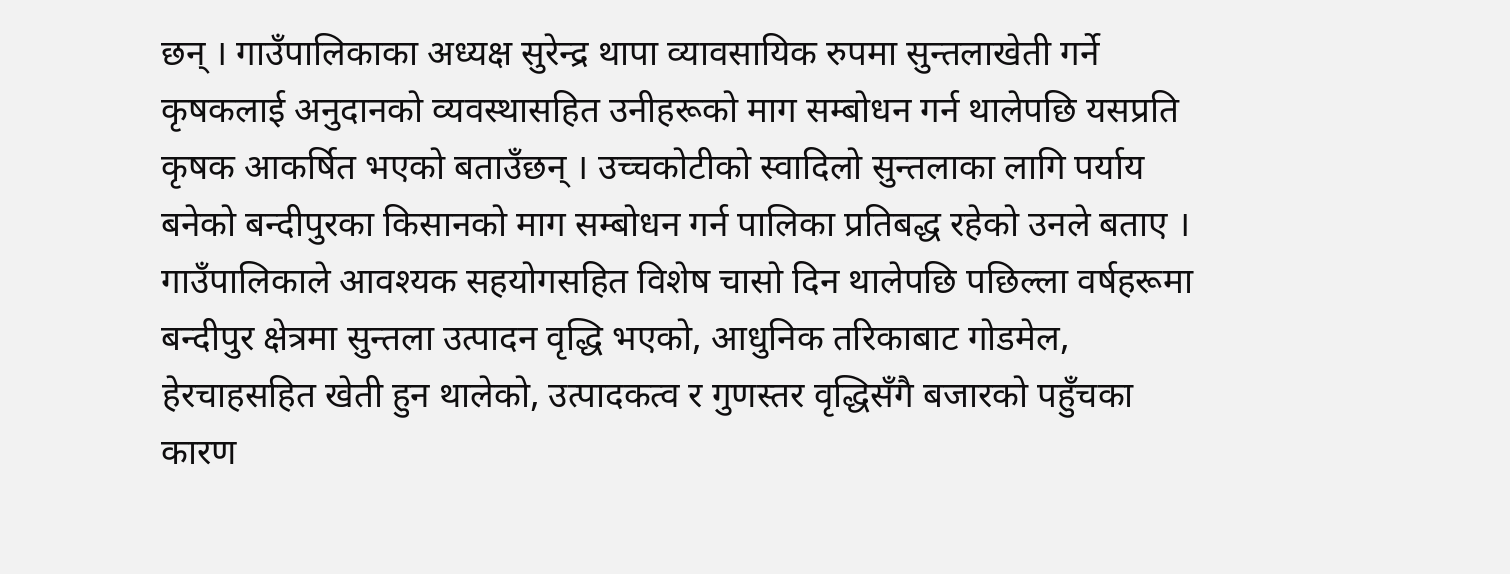छन् । गाउँपालिकाका अध्यक्ष सुरेन्द्र थापा व्यावसायिक रुपमा सुन्तलाखेती गर्ने कृषकलाई अनुदानको व्यवस्थासहित उनीहरूको माग सम्बोधन गर्न थालेपछि यसप्रति कृषक आकर्षित भएको बताउँछन् । उच्चकोटीको स्वादिलो सुन्तलाका लागि पर्याय बनेको बन्दीपुरका किसानको माग सम्बोधन गर्न पालिका प्रतिबद्ध रहेको उनले बताए । गाउँपालिकाले आवश्यक सहयोगसहित विशेष चासो दिन थालेपछि पछिल्ला वर्षहरूमा बन्दीपुर क्षेत्रमा सुन्तला उत्पादन वृद्धि भएको, आधुनिक तरिकाबाट गोडमेल, हेरचाहसहित खेती हुन थालेको, उत्पादकत्व र गुणस्तर वृद्धिसँगै बजारको पहुँचका कारण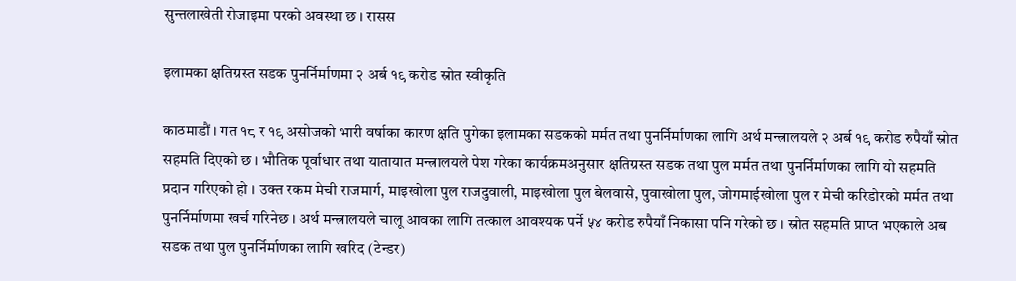सुन्तलाखेती रोजाइमा परको अवस्था छ । रासस

इलामका क्षतिग्रस्त सडक पुनर्निर्माणमा २ अर्ब १९ करोड स्रोत स्वीकृति

काठमाडौं । गत १८ र १९ असोजको भारी वर्षाका कारण क्षति पुगेका इलामका सडकको मर्मत तथा पुनर्निर्माणका लागि अर्थ मन्त्रालयले २ अर्ब १९ करोड रुपैयाँ स्रोत सहमति दिएको छ । भौतिक पूर्वाधार तथा यातायात मन्त्रालयले पेश गरेका कार्यक्रमअनुसार क्षतिग्रस्त सडक तथा पुल मर्मत तथा पुनर्निर्माणका लागि यो सहमति प्रदान गरिएको हो । उक्त रकम मेची राजमार्ग, माइखोला पुल राजदुवाली, माइखोला पुल बेलवासे, पुवाखोला पुल, जोगमाईखोला पुल र मेची करिडोरको मर्मत तथा पुनर्निर्माणमा खर्च गरिनेछ । अर्थ मन्त्रालयले चालू आवका लागि तत्काल आवश्यक पर्ने ५४ करोड रुपैयाँ निकासा पनि गरेको छ । स्रोत सहमति प्राप्त भएकाले अब सडक तथा पुल पुनर्निर्माणका लागि खरिद (टेन्डर)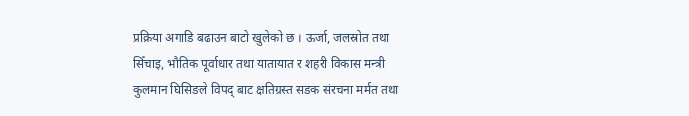प्रक्रिया अगाडि बढाउन बाटो खुलेको छ । ऊर्जा, जलस्रोत तथा सिँचाइ, भौतिक पूर्वाधार तथा यातायात र शहरी विकास मन्त्री कुलमान घिसिङले विपद् बाट क्षतिग्रस्त सडक संरचना मर्मत तथा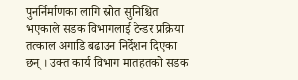पुनर्निर्माणका लागि स्रोत सुनिश्चित भएकाले सडक विभागलाई टेन्डर प्रक्रिया तत्काल अगाडि बढाउन निर्देशन दिएका छन् । उक्त कार्य विभाग मातहतको सडक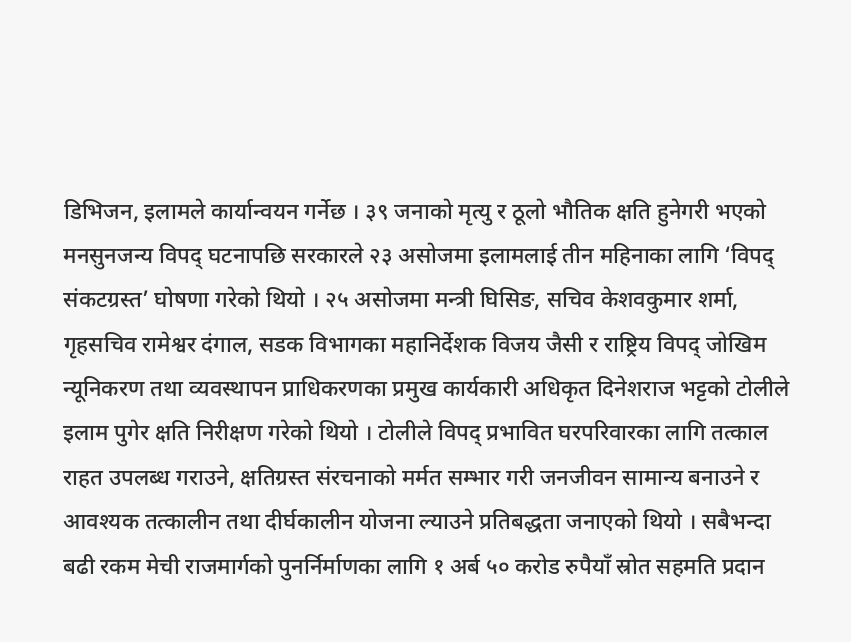डिभिजन, इलामले कार्यान्वयन गर्नेछ । ३९ जनाको मृत्यु र ठूलो भौतिक क्षति हुनेगरी भएको मनसुनजन्य विपद् घटनापछि सरकारले २३ असोजमा इलामलाई तीन महिनाका लागि ‘विपद् संकटग्रस्त’ घोषणा गरेको थियो । २५ असोजमा मन्त्री घिसिङ, सचिव केशवकुमार शर्मा, गृहसचिव रामेश्वर दंगाल, सडक विभागका महानिर्देशक विजय जैसी र राष्ट्रिय विपद् जोखिम न्यूनिकरण तथा व्यवस्थापन प्राधिकरणका प्रमुख कार्यकारी अधिकृत दिनेशराज भट्टको टोलीले इलाम पुगेर क्षति निरीक्षण गरेको थियो । टोलीले विपद् प्रभावित घरपरिवारका लागि तत्काल राहत उपलब्ध गराउने, क्षतिग्रस्त संरचनाको मर्मत सम्भार गरी जनजीवन सामान्य बनाउने र आवश्यक तत्कालीन तथा दीर्घकालीन योजना ल्याउने प्रतिबद्धता जनाएको थियो । सबैभन्दा बढी रकम मेची राजमार्गको पुनर्निर्माणका लागि १ अर्ब ५० करोड रुपैयाँ स्रोत सहमति प्रदान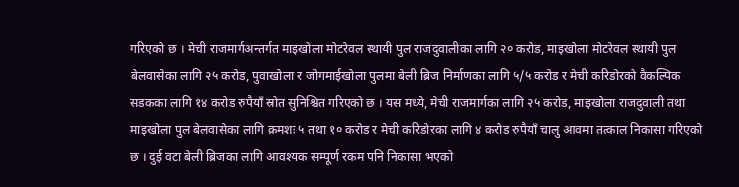गरिएको छ । मेची राजमार्गअन्तर्गत माइखोला मोटरेवल स्थायी पुल राजदुवालीका लागि २० करोड, माइखोला मोटरेवल स्थायी पुल बेलवासेका लागि २५ करोड, पुवाखोला र जोगमाईखोला पुलमा बेली ब्रिज निर्माणका लागि ५/५ करोड र मेची करिडोरको वैकल्पिक सडकका लागि १४ करोड रुपैयाँ स्रोत सुनिश्चित गरिएको छ । यस मध्ये, मेची राजमार्गका लागि २५ करोड, माइखोला राजदुवाली तथा माइखोला पुल बेलवासेका लागि क्रमशः ५ तथा १० करोड र मेची करिडोरका लागि ४ करोड रुपैयाँ चालु आवमा तत्काल निकासा गरिएको छ । दुई वटा बेली ब्रिजका लागि आवश्यक सम्पूर्ण रकम पनि निकासा भएको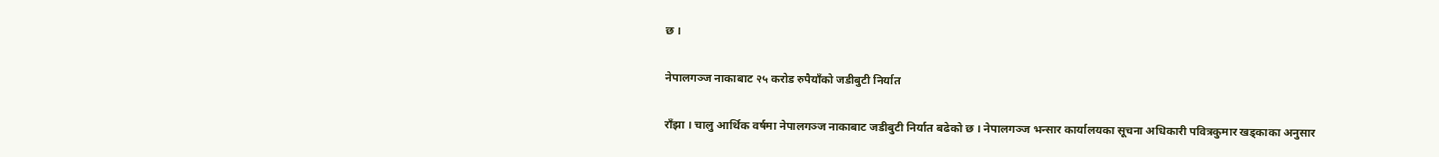छ ।

नेपालगञ्ज नाकाबाट २५ करोड रुपैयाँको जडीबुटी निर्यात

राँझा । चालु आर्थिक वर्षमा नेपालगञ्ज नाकाबाट जडीबुटी निर्यात बढेको छ । नेपालगञ्ज भन्सार कार्यालयका सूचना अधिकारी पवित्रकुमार खड्काका अनुसार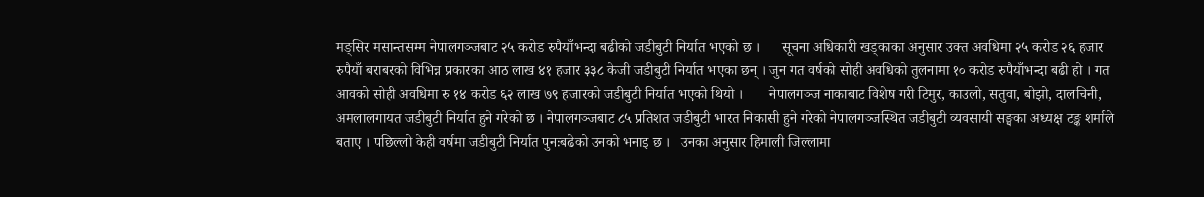मङ्सिर मसान्तसम्म नेपालगञ्जबाट २५ करोड रुपैयाँभन्दा बढीको जडीबुटी निर्यात भएको छ ।      सूचना अधिकारी खड्काका अनुसार उक्त अवधिमा २५ करोड २६ हजार रुपैयाँ बराबरको विभिन्न प्रकारका आठ लाख ४१ हजार ३३८ केजी जडीबुटी निर्यात भएका छन् । जुन गत वर्षको सोही अवधिको तुलनामा १० करोड रुपैयाँभन्दा बढी हो । गत आवको सोही अवधिमा रु १४ करोड ६२ लाख ७९ हजारको जडीबुटी निर्यात भएको थियो ।       नेपालगञ्ज नाकाबाट विशेष गरी टिमुर, काउलो, सतुवा, बोझो, दालचिनी, अमलालगायत जडीबुटी निर्यात हुने गरेको छ । नेपालगञ्जबाट ८५ प्रतिशत जडीबुटी भारत निकासी हुने गरेको नेपालगञ्जस्थित जडीबुटी व्यवसायी सङ्घका अध्यक्ष टङ्क शर्माले बताए । पछिल्लो केही वर्षमा जडीबुटी निर्यात पुनःबढेको उनको भनाइ छ ।   उनका अनुसार हिमाली जिल्लामा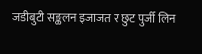जडीबुटी सङ्कलन इजाजत र छुट पुर्जी लिन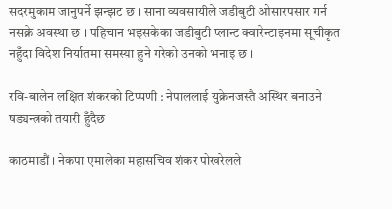सदरमुकाम जानुपर्ने झन्झट छ । साना व्यवसायीले जडीबुटी ओसारपसार गर्न नसक्ने अवस्था छ । पहिचान भइसकेका जडीबुटी प्लान्ट क्वारेन्टाइनमा सूचीकृत नहुँदा विदेश निर्यातमा समस्या हुने गरेको उनको भनाइ छ ।

रवि-बालेन लक्षित शंकरको टिप्पणी : नेपाललाई युक्रेनजस्तै अस्थिर बनाउने षड्यन्त्रको तयारी हुँदैछ

काठमाडौं । नेकपा एमालेका महासचिव शंकर पोखरेलले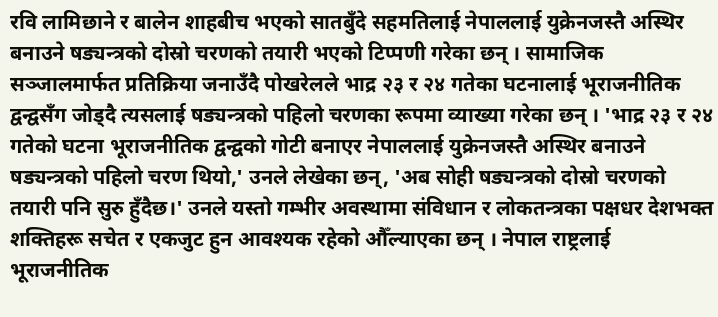रवि लामिछाने र बालेन शाहबीच भएको सातबुँदे सहमतिलाई नेपाललाई युक्रेनजस्तै अस्थिर बनाउने षड्यन्त्रको दोस्रो चरणको तयारी भएको टिप्पणी गरेका छन् । सामाजिक सञ्जालमार्फत प्रतिक्रिया जनाउँदै पोखरेलले भाद्र २३ र २४ गतेका घटनालाई भूराजनीतिक द्वन्द्वसँग जोड्दै त्यसलाई षड्यन्त्रको पहिलो चरणका रूपमा व्याख्या गरेका छन् । 'भाद्र २३ र २४ गतेको घटना भूराजनीतिक द्वन्द्वको गोटी बनाएर नेपाललाई युक्रेनजस्तै अस्थिर बनाउने षड्यन्त्रको पहिलो चरण थियो,' उनले लेखेका छन्, 'अब सोही षड्यन्त्रको दोस्रो चरणको तयारी पनि सुरु हुँदैछ।' उनले यस्तो गम्भीर अवस्थामा संविधान र लोकतन्त्रका पक्षधर देशभक्त शक्तिहरू सचेत र एकजुट हुन आवश्यक रहेको औँल्याएका छन् । नेपाल राष्ट्रलाई भूराजनीतिक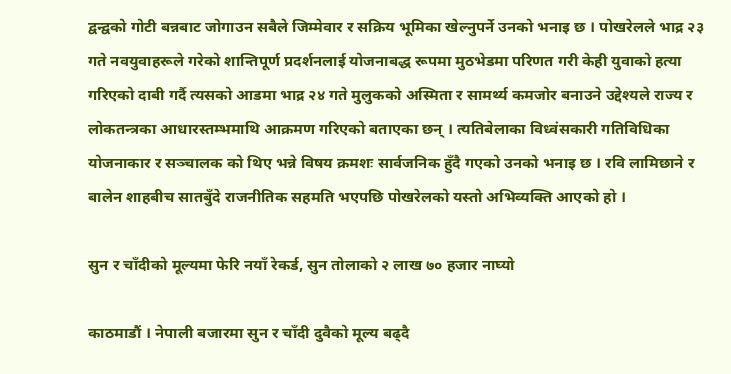द्वन्द्वको गोटी बन्नबाट जोगाउन सबैले जिम्मेवार र सक्रिय भूमिका खेल्नुपर्ने उनको भनाइ छ । पोखरेलले भाद्र २३ गते नवयुवाहरूले गरेको शान्तिपूर्ण प्रदर्शनलाई योजनाबद्ध रूपमा मुठभेडमा परिणत गरी केही युवाको हत्या गरिएको दाबी गर्दै त्यसको आडमा भाद्र २४ गते मुलुकको अस्मिता र सामर्थ्य कमजोर बनाउने उद्देश्यले राज्य र लोकतन्त्रका आधारस्तम्भमाथि आक्रमण गरिएको बताएका छन् । त्यतिबेलाका विध्वंसकारी गतिविधिका योजनाकार र सञ्चालक को थिए भन्ने विषय क्रमशः सार्वजनिक हुँदै गएको उनको भनाइ छ । रवि लामिछाने र बालेन शाहबीच सातबुँदे राजनीतिक सहमति भएपछि पोखरेलको यस्तो अभिव्यक्ति आएको हो ।

सुन र चाँदीको मूल्यमा फेरि नयाँ रेकर्ड, सुन तोलाको २ लाख ७० हजार नाघ्यो

काठमाडौं । नेपाली बजारमा सुन र चाँदी दुवैको मूल्य बढ्दै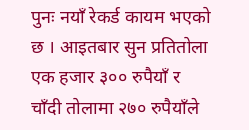पुनः नयाँ रेकर्ड कायम भएको छ । आइतबार सुन प्रतितोला एक हजार ३०० रुपैयाँ र चाँदी तोलामा २७० रुपैयाँले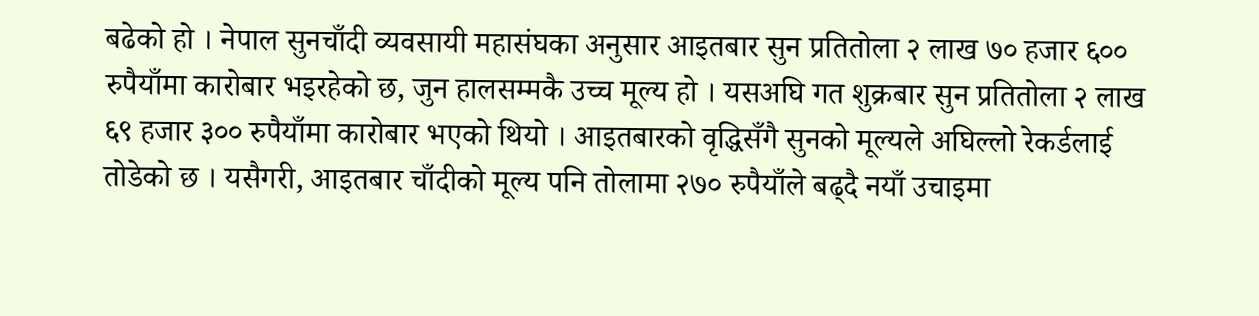बढेको हो । नेपाल सुनचाँदी व्यवसायी महासंघका अनुसार आइतबार सुन प्रतितोला २ लाख ७० हजार ६०० रुपैयाँमा कारोबार भइरहेको छ, जुन हालसम्मकै उच्च मूल्य हो । यसअघि गत शुक्रबार सुन प्रतितोला २ लाख ६९ हजार ३०० रुपैयाँमा कारोबार भएको थियो । आइतबारको वृद्धिसँगै सुनको मूल्यले अघिल्लो रेकर्डलाई तोडेको छ । यसैगरी, आइतबार चाँदीको मूल्य पनि तोलामा २७० रुपैयाँले बढ्दै नयाँ उचाइमा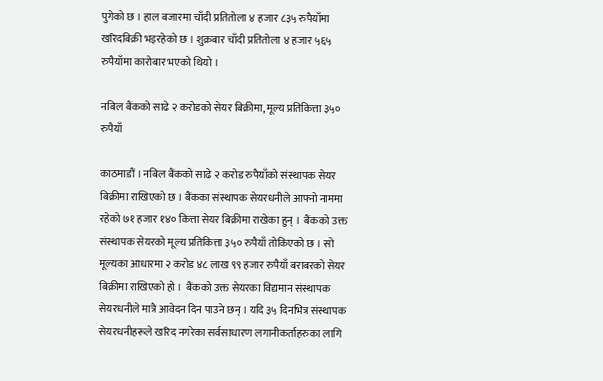पुगेको छ । हाल बजारमा चाँदी प्रतितोला ४ हजार ८३५ रुपैयाँमा खरिदबिक्री भइरहेको छ । शुक्रबार चाँदी प्रतितोला ४ हजार ५६५ रुपैयाँमा कारोबार भएको थियो ।

नबिल बैंकको साढे २ करोडको सेयर बिक्रीमा, मूल्य प्रतिकित्ता ३५० रुपैयाँ

काठमाडौं । नबिल बैंकको साढे २ करोड रुपैयाँको संस्थापक सेयर बिक्रीमा राखिएको छ । बैंकका संस्थापक सेयरधनीले आफ्नो नाममा रहेको ७१ हजार १४० कित्ता सेयर बिक्रीमा राखेका हुन् ।  बैंकको उक्त संस्थापक सेयरको मूल्य प्रतिकित्ता ३५० रुपैयाँ तोकिएको छ । सो मूल्यका आधारमा २ करोड ४८ लाख ९९ हजार रुपैयाँ बराबरको सेयर बिक्रीमा राखिएको हो ।  बैंकको उक्त सेयरका विद्यमान संस्थापक सेयरधनीले मात्रै आवेदन दिन पाउने छन् । यदि ३५ दिनभित्र संस्थापक सेयरधनीहरूले खरिद नगरेका सर्वसाधारण लगानीकर्ताहरुका लागि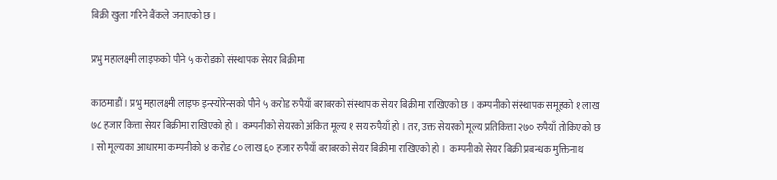बिक्री खुला गरिने बैंकले जनाएको छ ।

प्रभु महालक्ष्मी लाइफको पौने ५ करोडको संस्थापक सेयर बिक्रीमा

काठमाडौं । प्रभु महालक्ष्मी लाइफ इन्स्योरेन्सको पौने ५ करोड रुपैयाँ बराबरको संस्थापक सेयर बिक्रीमा राखिएको छ । कम्पनीको संस्थापक समूहको १ लाख ७८ हजार कित्ता सेयर बिक्रीमा राखिएको हो ।  कम्पनीको सेयरको अंकित मूल्य १ सय रुपैयाँ हो । तर, उक्त सेयरको मूल्य प्रतिकित्ता २७० रुपैयाँ तोकिएको छ । सो मूल्यका आधारमा कम्पनीको ४ करोड ८० लाख ६० हजार रुपैयाँ बराबरको सेयर बिक्रीमा राखिएको हो ।  कम्पनीको सेयर बिक्री प्रबन्धक मुक्तिनाथ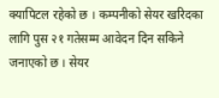क्यापिटल रहेको छ । कम्पनीको सेयर खरिदका लागि पुस २१ गतेसम्म आवेदन दिन सकिने जनाएको छ । सेयर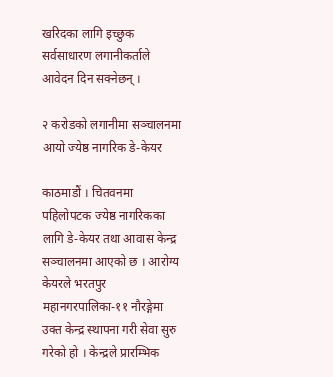खरिदका लागि इच्छुक सर्वसाधारण लगानीकर्ताले आवेदन दिन सक्नेछन् ।

२ करोडको लगानीमा सञ्चालनमा आयो ज्येष्ठ नागरिक डे-केयर

काठमाडौं । चितवनमा पहिलोपटक ज्येष्ठ नागरिकका लागि डे-केयर तथा आवास केन्द्र सञ्चालनमा आएको छ । आरोग्य केयरले भरतपुर महानगरपालिका-११ नौरङ्गेमा उक्त केन्द्र स्थापना गरी सेवा सुरु गरेको हो । केन्द्रले प्रारम्भिक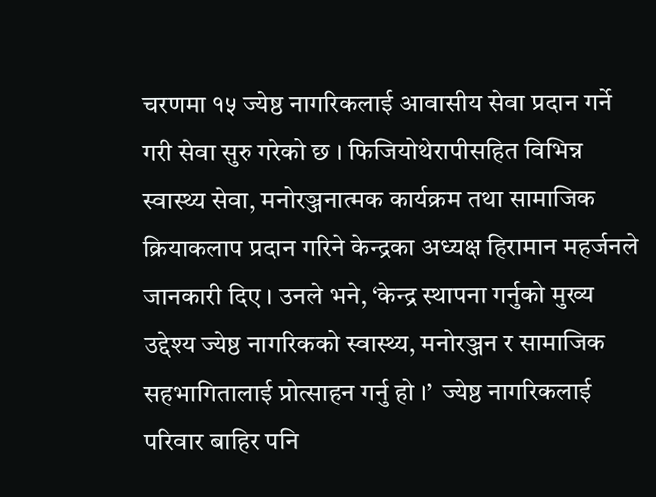चरणमा १५ ज्येष्ठ नागरिकलाई आवासीय सेवा प्रदान गर्ने गरी सेवा सुरु गरेको छ । फिजियोथेरापीसहित विभिन्न स्वास्थ्य सेवा, मनोरञ्जनात्मक कार्यक्रम तथा सामाजिक क्रियाकलाप प्रदान गरिने केन्द्रका अध्यक्ष हिरामान महर्जनले जानकारी दिए । उनले भने, ‘केन्द्र स्थापना गर्नुको मुख्य उद्देश्य ज्येष्ठ नागरिकको स्वास्थ्य, मनोरञ्जन र सामाजिक सहभागितालाई प्रोत्साहन गर्नु हो ।’  ज्येष्ठ नागरिकलाई परिवार बाहिर पनि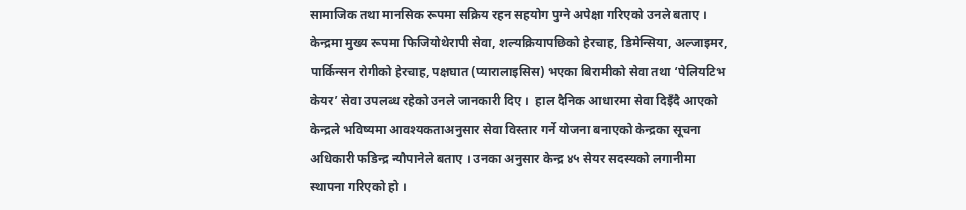सामाजिक तथा मानसिक रूपमा सक्रिय रहन सहयोग पुग्ने अपेक्षा गरिएको उनले बताए ।  केन्द्रमा मुख्य रूपमा फिजियोथेरापी सेवा, शल्यक्रियापछिको हेरचाह, डिमेन्सिया, अल्जाइमर, पार्किन्सन रोगीको हेरचाह, पक्षघात (प्यारालाइसिस) भएका बिरामीको सेवा तथा ‘पेलियटिभ केयर’ सेवा उपलब्ध रहेको उनले जानकारी दिए ।  हाल दैनिक आधारमा सेवा दिइँदै आएको केन्द्रले भविष्यमा आवश्यकताअनुसार सेवा विस्तार गर्ने योजना बनाएको केन्द्रका सूचना अधिकारी फडिन्द्र न्यौपानेले बताए । उनका अनुसार केन्द्र ४५ सेयर सदस्यको लगानीमा स्थापना गरिएको हो ।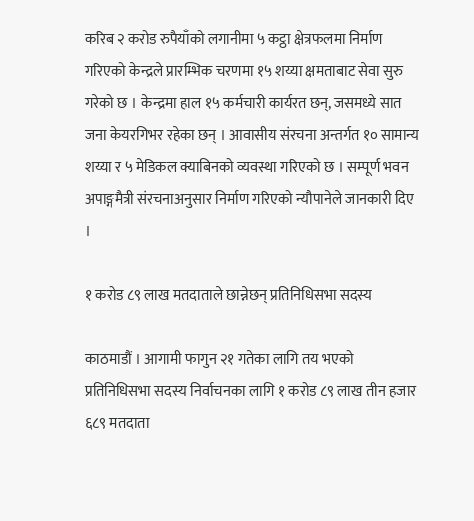करिब २ करोड रुपैयाँको लगानीमा ५ कट्ठा क्षेत्रफलमा निर्माण गरिएको केन्द्रले प्रारम्भिक चरणमा १५ शय्या क्षमताबाट सेवा सुरु गरेको छ । केन्द्रमा हाल १५ कर्मचारी कार्यरत छन्, जसमध्ये सात जना केयरगिभर रहेका छन् । आवासीय संरचना अन्तर्गत १० सामान्य शय्या र ५ मेडिकल क्याबिनको व्यवस्था गरिएको छ । सम्पूर्ण भवन अपाङ्गमैत्री संरचनाअनुसार निर्माण गरिएको न्यौपानेले जानकारी दिए ।

१ करोड ८९ लाख मतदाताले छान्नेछन् प्रतिनिधिसभा सदस्य

काठमाडौं । आगामी फागुन २१ गतेका लागि तय भएको प्रतिनिधिसभा सदस्य निर्वाचनका लागि १ करोड ८९ लाख तीन हजार ६८९ मतदाता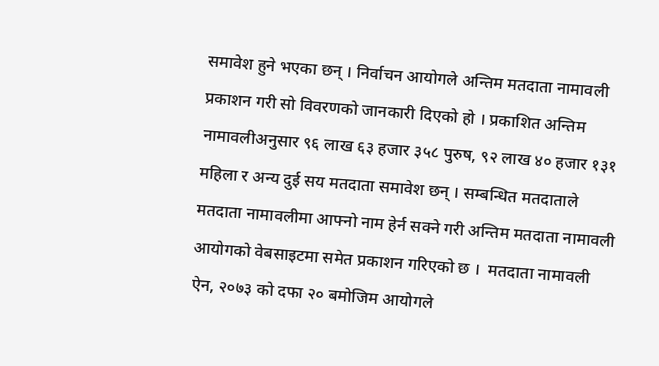समावेश हुने भएका छन् । निर्वाचन आयोगले अन्तिम मतदाता नामावली प्रकाशन गरी सो विवरणको जानकारी दिएको हो । प्रकाशित अन्तिम नामावलीअनुसार ९६ लाख ६३ हजार ३५८ पुरुष, ९२ लाख ४० हजार १३१ महिला र अन्य दुई सय मतदाता समावेश छन् । सम्बन्धित मतदाताले मतदाता नामावलीमा आफ्नो नाम हेर्न सक्ने गरी अन्तिम मतदाता नामावली आयोगको वेबसाइटमा समेत प्रकाशन गरिएको छ ।  मतदाता नामावली ऐन, २०७३ को दफा २० बमोजिम आयोगले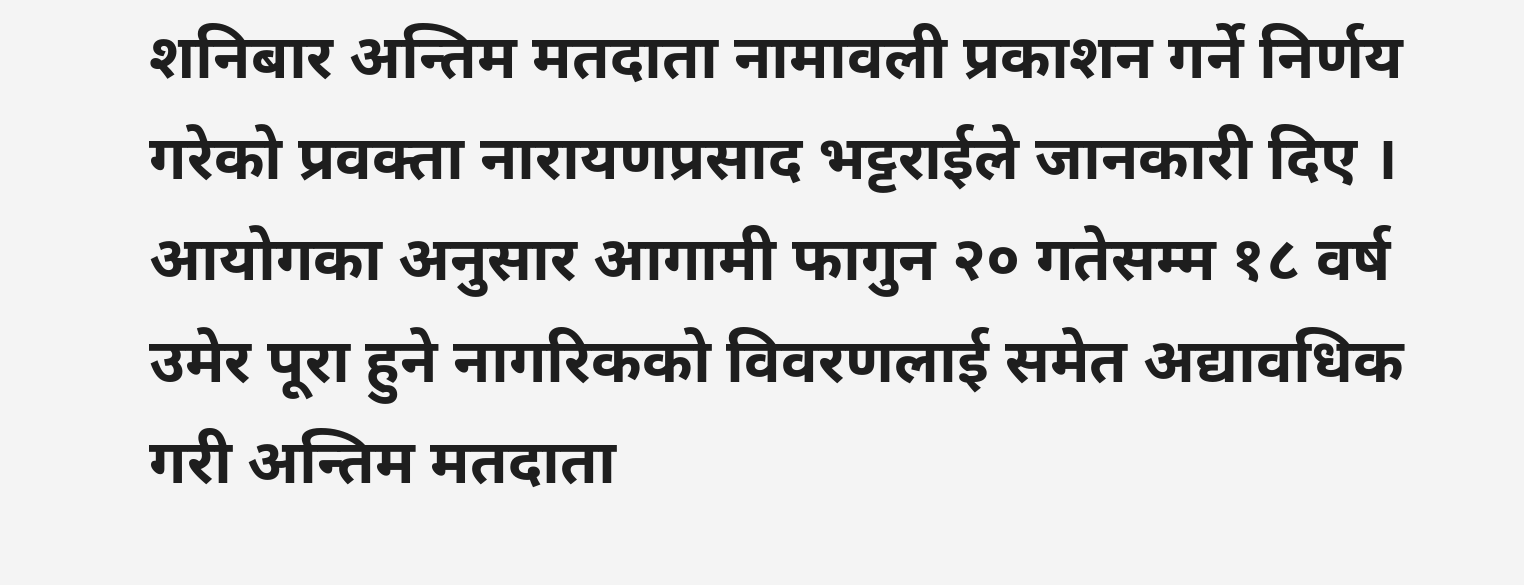शनिबार अन्तिम मतदाता नामावली प्रकाशन गर्ने निर्णय गरेको प्रवक्ता नारायणप्रसाद भट्टराईले जानकारी दिए । आयोगका अनुसार आगामी फागुन २० गतेसम्म १८ वर्ष उमेर पूरा हुने नागरिकको विवरणलाई समेत अद्यावधिक गरी अन्तिम मतदाता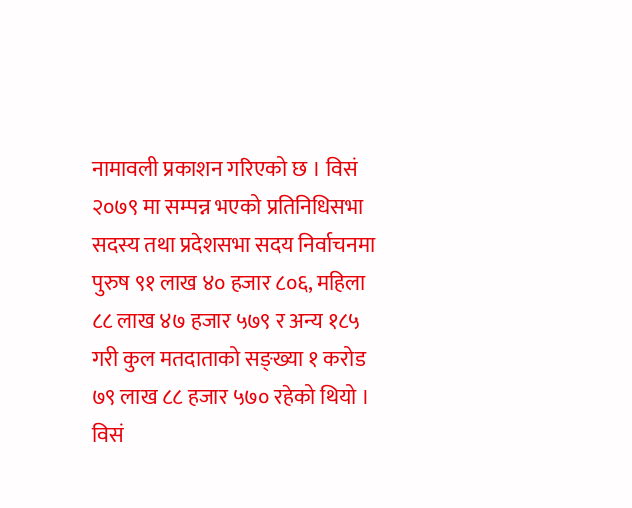नामावली प्रकाशन गरिएको छ । विसं २०७९ मा सम्पन्न भएको प्रतिनिधिसभा सदस्य तथा प्रदेशसभा सदय निर्वाचनमा पुरुष ९१ लाख ४० हजार ८०६, महिला ८८ लाख ४७ हजार ५७९ र अन्य १८५ गरी कुल मतदाताको सङ्ख्या १ करोड ७९ लाख ८८ हजार ५७० रहेको थियो । विसं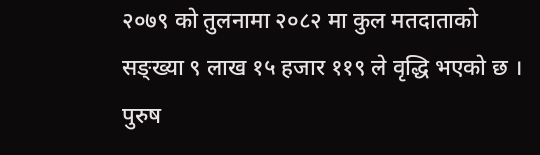२०७९ को तुलनामा २०८२ मा कुल मतदाताको सङ्ख्या ९ लाख १५ हजार ११९ ले वृद्धि भएको छ ।  पुरुष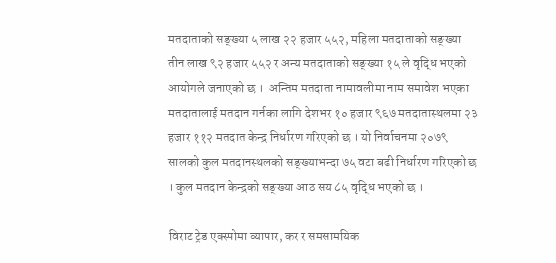मतदाताको सङ्ख्या ५ लाख २२ हजार ५५२, महिला मतदाताको सङ्ख्या तीन लाख ९२ हजार ५५२ र अन्य मतदाताको सङ्ख्या १५ ले वृद्धि भएको आयोगले जनाएको छ ।  अन्तिम मतदाता नामावलीमा नाम समावेश भएका मतदातालाई मतदान गर्नका लागि देशभर १० हजार ९६७ मतदातास्थलमा २३ हजार ११२ मतदात केन्द्र निर्धारण गरिएको छ । यो निर्वाचनमा २०७९ सालको कुल मतदानस्थलको सङ्ख्याभन्दा ७५ वटा बढी निर्धारण गरिएको छ । कुल मतदान केन्द्रको सङ्ख्या आठ सय ८५ वृद्धि भएको छ ।

विराट ट्रेड एक्स्पोमा व्यापार, कर र समसामयिक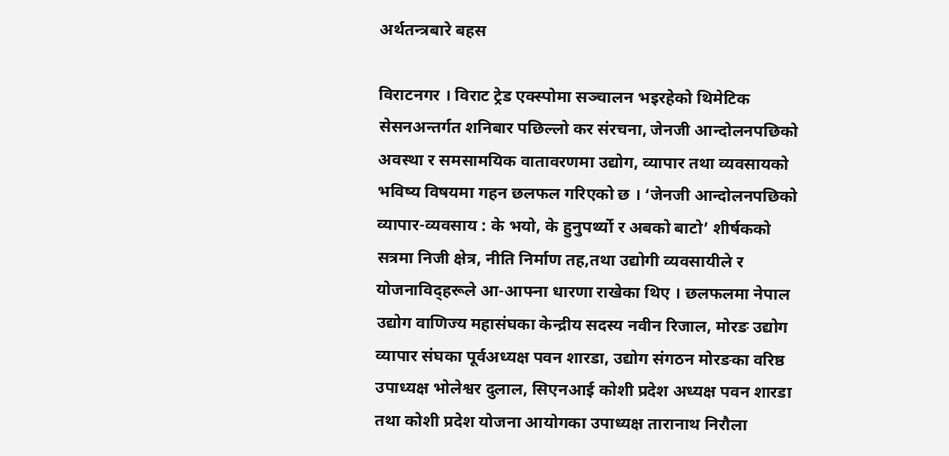अर्थतन्त्रबारे बहस

विराटनगर । विराट ट्रेड एक्स्पोमा सञ्चालन भइरहेको थिमेटिक सेसनअन्तर्गत शनिबार पछिल्लो कर संरचना, जेनजी आन्दोलनपछिको अवस्था र समसामयिक वातावरणमा उद्योग, व्यापार तथा व्यवसायको भविष्य विषयमा गहन छलफल गरिएको छ । ‘जेनजी आन्दोलनपछिको व्यापार-व्यवसाय : के भयो, के हुनुपर्थ्यो र अबको बाटो’ शीर्षकको सत्रमा निजी क्षेत्र, नीति निर्माण तह,तथा उद्योगी व्यवसायीले र योजनाविद्हरूले आ-आफ्ना धारणा राखेका थिए । छलफलमा नेपाल उद्योग वाणिज्य महासंघका केन्द्रीय सदस्य नवीन रिजाल, मोरङ उद्योग व्यापार संघका पूर्वअध्यक्ष पवन शारडा, उद्योग संगठन मोरङका वरिष्ठ उपाध्यक्ष भोलेश्वर दुलाल, सिएनआई कोशी प्रदेश अध्यक्ष पवन शारडा तथा कोशी प्रदेश योजना आयोगका उपाध्यक्ष तारानाथ निरौला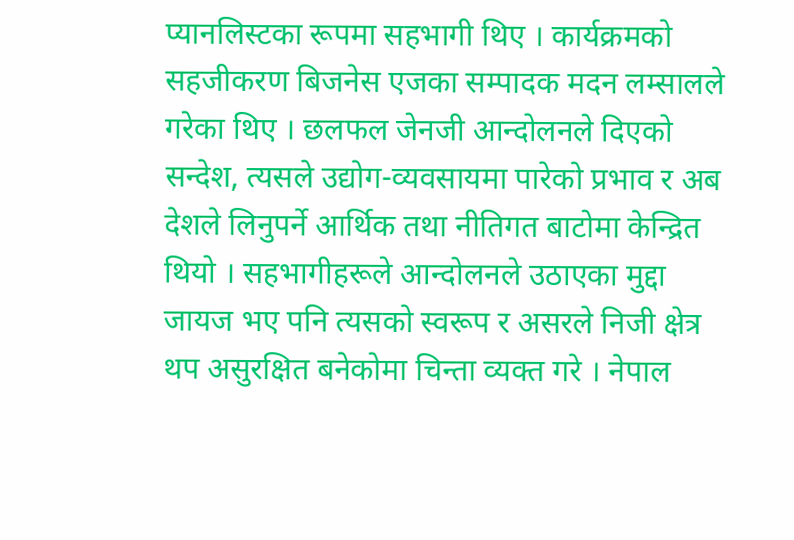प्यानलिस्टका रूपमा सहभागी थिए । कार्यक्रमको सहजीकरण बिजनेस एजका सम्पादक मदन लम्सालले गरेका थिए । छलफल जेनजी आन्दोलनले दिएको सन्देश, त्यसले उद्योग-व्यवसायमा पारेको प्रभाव र अब देशले लिनुपर्ने आर्थिक तथा नीतिगत बाटोमा केन्द्रित थियो । सहभागीहरूले आन्दोलनले उठाएका मुद्दा जायज भए पनि त्यसको स्वरूप र असरले निजी क्षेत्र थप असुरक्षित बनेकोमा चिन्ता व्यक्त गरे । नेपाल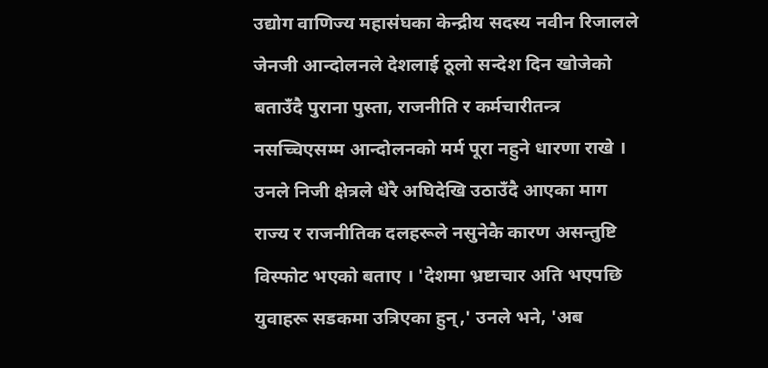उद्योग वाणिज्य महासंघका केन्द्रीय सदस्य नवीन रिजालले जेनजी आन्दोलनले देशलाई ठूलो सन्देश दिन खोजेको बताउँदै पुराना पुस्ता, राजनीति र कर्मचारीतन्त्र नसच्चिएसम्म आन्दोलनको मर्म पूरा नहुने धारणा राखे । उनले निजी क्षेत्रले धेरै अघिदेखि उठाउँदै आएका माग राज्य र राजनीतिक दलहरूले नसुनेकै कारण असन्तुष्टि विस्फोट भएको बताए । 'देशमा भ्रष्टाचार अति भएपछि युवाहरू सडकमा उत्रिएका हुन्,' उनले भने, 'अब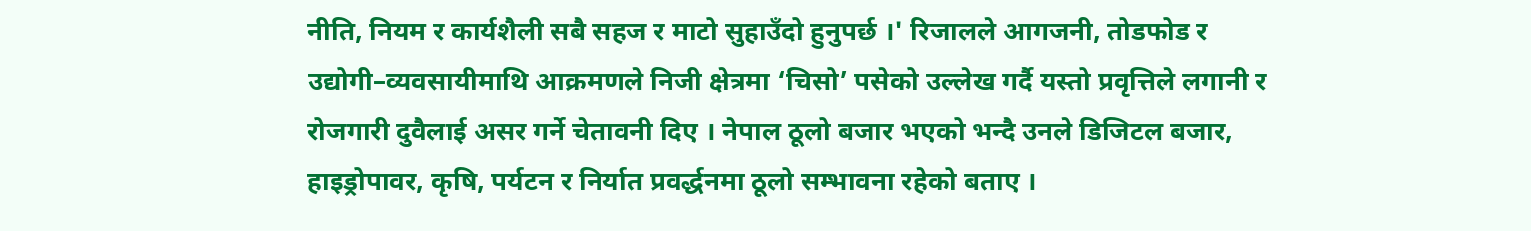नीति, नियम र कार्यशैली सबै सहज र माटो सुहाउँदो हुनुपर्छ ।' रिजालले आगजनी, तोडफोड र उद्योगी–व्यवसायीमाथि आक्रमणले निजी क्षेत्रमा ‘चिसो’ पसेको उल्लेख गर्दै यस्तो प्रवृत्तिले लगानी र रोजगारी दुवैलाई असर गर्ने चेतावनी दिए । नेपाल ठूलो बजार भएको भन्दै उनले डिजिटल बजार, हाइड्रोपावर, कृषि, पर्यटन र निर्यात प्रवर्द्धनमा ठूलो सम्भावना रहेको बताए ।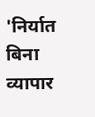'निर्यात बिना व्यापार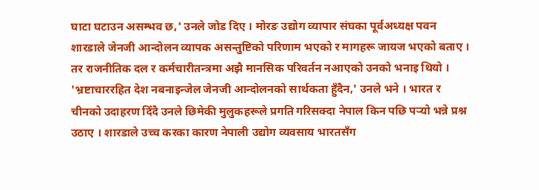घाटा घटाउन असम्भव छ,' उनले जोड दिए । मोरङ उद्योग व्यापार संघका पूर्वअध्यक्ष पवन शारडाले जेनजी आन्दोलन व्यापक असन्तुष्टिको परिणाम भएको र मागहरू जायज भएको बताए । तर राजनीतिक दल र कर्मचारीतन्त्रमा अझै मानसिक परिवर्तन नआएको उनको भनाइ थियो । 'भ्रष्टाचाररहित देश नबनाइन्जेल जेनजी आन्दोलनको सार्थकता हुँदैन,' उनले भने । भारत र चीनको उदाहरण दिँदै उनले छिमेकी मुलुकहरूले प्रगति गरिसक्दा नेपाल किन पछि पर्‍यो भन्ने प्रश्न उठाए । शारडाले उच्च करका कारण नेपाली उद्योग व्यवसाय भारतसँग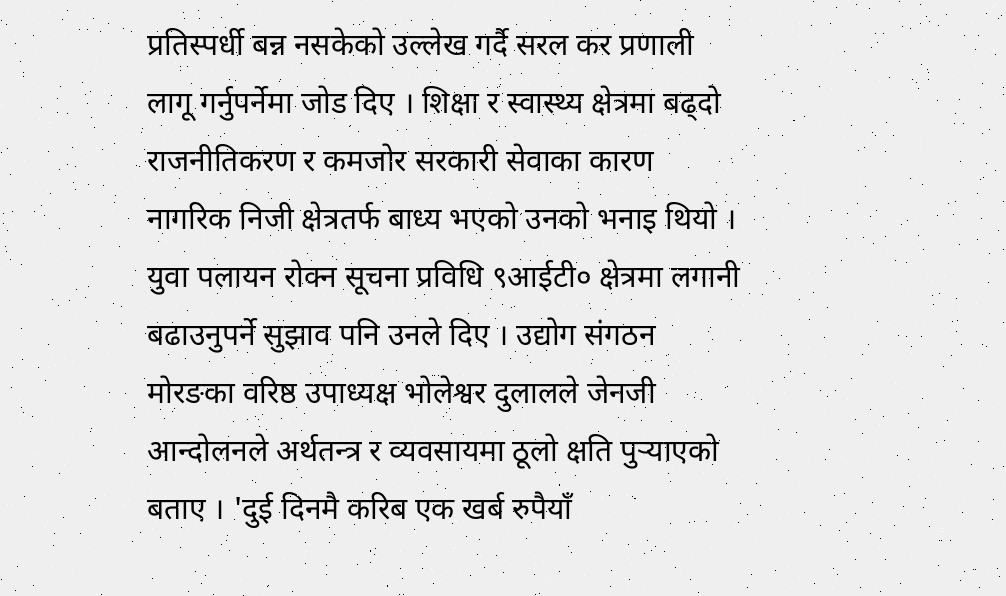प्रतिस्पर्धी बन्न नसकेको उल्लेख गर्दै सरल कर प्रणाली लागू गर्नुपर्नेमा जोड दिए । शिक्षा र स्वास्थ्य क्षेत्रमा बढ्दो राजनीतिकरण र कमजोर सरकारी सेवाका कारण नागरिक निजी क्षेत्रतर्फ बाध्य भएको उनको भनाइ थियो । युवा पलायन रोक्न सूचना प्रविधि ९आईटी० क्षेत्रमा लगानी बढाउनुपर्ने सुझाव पनि उनले दिए । उद्योग संगठन मोरङका वरिष्ठ उपाध्यक्ष भोलेश्वर दुलालले जेनजी आन्दोलनले अर्थतन्त्र र व्यवसायमा ठूलो क्षति पुर्‍याएको बताए । 'दुई दिनमै करिब एक खर्ब रुपैयाँ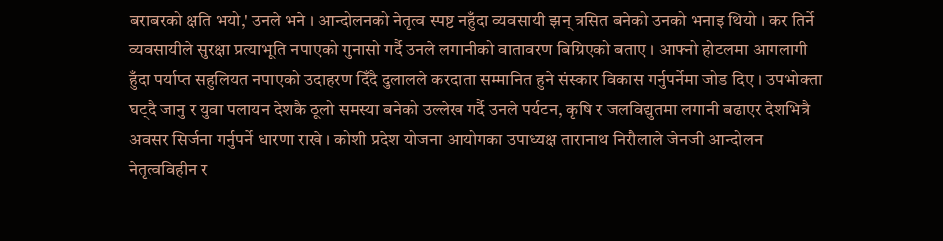बराबरको क्षति भयो,' उनले भने । आन्दोलनको नेतृत्व स्पष्ट नहुँदा व्यवसायी झन् त्रसित बनेको उनको भनाइ थियो । कर तिर्ने व्यवसायीले सुरक्षा प्रत्याभूति नपाएको गुनासो गर्दै उनले लगानीको वातावरण बिग्रिएको बताए । आफ्नो होटलमा आगलागी हुँदा पर्याप्त सहुलियत नपाएको उदाहरण दिँदै दुलालले करदाता सम्मानित हुने संस्कार विकास गर्नुपर्नेमा जोड दिए । उपभोक्ता घट्दै जानु र युवा पलायन देशकै ठूलो समस्या बनेको उल्लेख गर्दै उनले पर्यटन, कृषि र जलविद्युतमा लगानी बढाएर देशभित्रै अवसर सिर्जना गर्नुपर्ने धारणा राखे । कोशी प्रदेश योजना आयोगका उपाध्यक्ष तारानाथ निरौलाले जेनजी आन्दोलन नेतृत्वविहीन र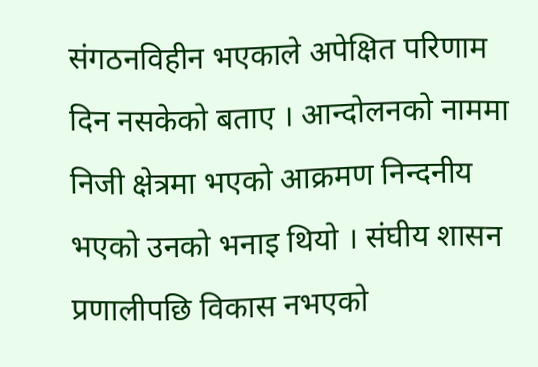संगठनविहीन भएकाले अपेक्षित परिणाम दिन नसकेको बताए । आन्दोलनको नाममा निजी क्षेत्रमा भएको आक्रमण निन्दनीय भएको उनको भनाइ थियो । संघीय शासन प्रणालीपछि विकास नभएको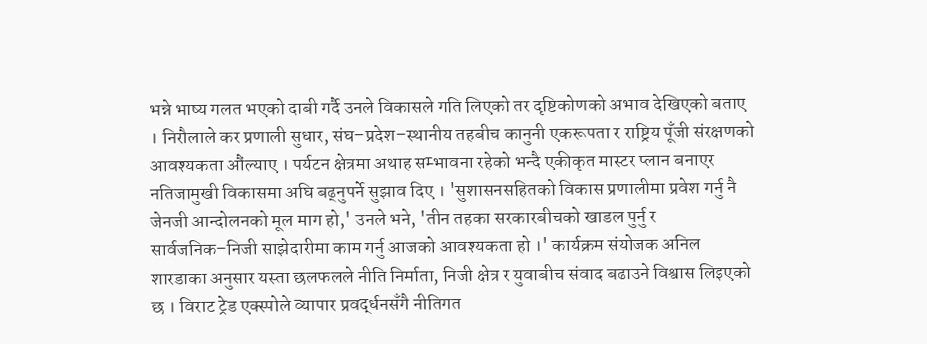भन्ने भाष्य गलत भएको दाबी गर्दै उनले विकासले गति लिएको तर दृष्टिकोणको अभाव देखिएको बताए । निरौलाले कर प्रणाली सुधार, संघ–प्रदेश–स्थानीय तहबीच कानुनी एकरूपता र राष्ट्रिय पूँजी संरक्षणको आवश्यकता औंल्याए । पर्यटन क्षेत्रमा अथाह सम्भावना रहेको भन्दै एकीकृत मास्टर प्लान बनाएर नतिजामुखी विकासमा अघि बढ्नुपर्ने सुझाव दिए । 'सुशासनसहितको विकास प्रणालीमा प्रवेश गर्नु नै जेनजी आन्दोलनको मूल माग हो,' उनले भने, 'तीन तहका सरकारबीचको खाडल पुर्नु र सार्वजनिक–निजी साझेदारीमा काम गर्नु आजको आवश्यकता हो ।' कार्यक्रम संयोजक अनिल शारडाका अनुसार यस्ता छलफलले नीति निर्माता, निजी क्षेत्र र युवाबीच संवाद बढाउने विश्वास लिइएको छ । विराट ट्रेड एक्स्पोले व्यापार प्रवर्द्धनसँगै नीतिगत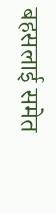बहसलाई समेत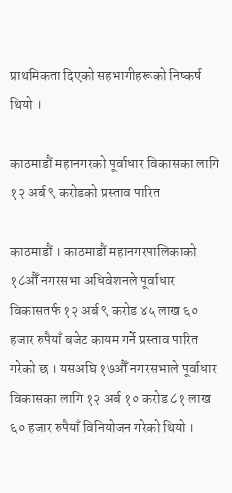प्राथमिकता दिएको सहभागीहरूको निष्कर्ष थियो ।

काठमाडौं महानगरको पूर्वाधार विकासका लागि १२ अर्ब ९ करोडको प्रस्ताव पारित

काठमाडौं । काठमाडौं महानगरपालिकाको १८औँ नगरसभा अधिवेशनले पूर्वाधार विकासतर्फ १२ अर्ब ९ करोड ४५ लाख ६० हजार रुपैयाँ बजेट कायम गर्ने प्रस्ताव पारित गरेको छ । यसअघि १७औँ नगरसभाले पूर्वाधार विकासका लागि १२ अर्ब १० करोड ८१ लाख ६० हजार रुपैयाँ विनियोजन गरेको थियो ।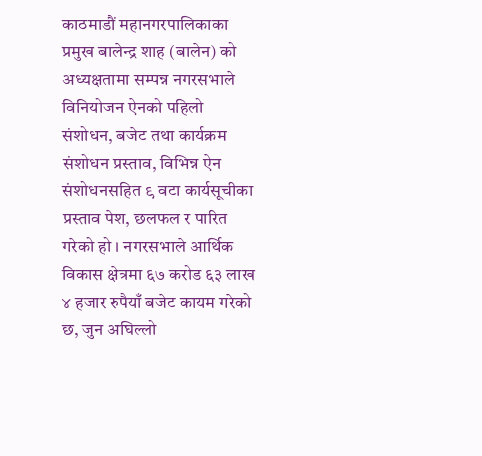काठमाडौं महानगरपालिकाका प्रमुख बालेन्द्र शाह (बालेन) को अध्यक्षतामा सम्पन्न नगरसभाले विनियोजन ऐनको पहिलो संशोधन, बजेट तथा कार्यक्रम संशोधन प्रस्ताव, विभिन्न ऐन संशोधनसहित ९ वटा कार्यसूचीका प्रस्ताव पेश, छलफल र पारित गरेको हो । नगरसभाले आर्थिक विकास क्षेत्रमा ६७ करोड ६३ लाख ४ हजार रुपैयाँ बजेट कायम गरेको छ, जुन अघिल्लो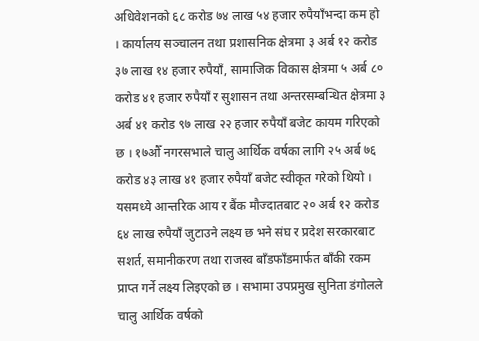अधिवेशनको ६८ करोड ७४ लाख ५४ हजार रुपैयाँभन्दा कम हो । कार्यालय सञ्चालन तथा प्रशासनिक क्षेत्रमा ३ अर्ब १२ करोड ३७ लाख १४ हजार रुपैयाँ, सामाजिक विकास क्षेत्रमा ५ अर्ब ८० करोड ४१ हजार रुपैयाँ र सुशासन तथा अन्तरसम्बन्धित क्षेत्रमा ३ अर्ब ४१ करोड ९७ लाख २२ हजार रुपैयाँ बजेट कायम गरिएको छ । १७औँ नगरसभाले चालु आर्थिक वर्षका लागि २५ अर्ब ७६ करोड ४३ लाख ४१ हजार रुपैयाँ बजेट स्वीकृत गरेको थियो । यसमध्ये आन्तरिक आय र बैंक मौज्दातबाट २० अर्ब १२ करोड ६४ लाख रुपैयाँ जुटाउने लक्ष्य छ भने संघ र प्रदेश सरकारबाट सशर्त, समानीकरण तथा राजस्व बाँडफाँडमार्फत बाँकी रकम प्राप्त गर्ने लक्ष्य लिइएको छ । सभामा उपप्रमुख सुनिता डंगोलले चालु आर्थिक वर्षको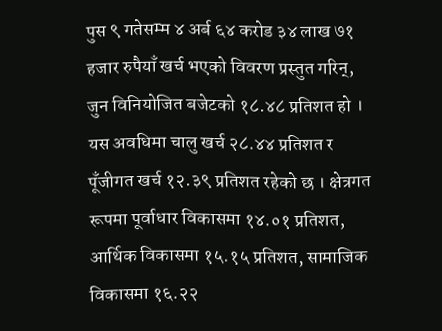पुस ९ गतेसम्म ४ अर्ब ६४ करोड ३४ लाख ७१ हजार रुपैयाँ खर्च भएको विवरण प्रस्तुत गरिन्, जुन विनियोजित बजेटको १८.४८ प्रतिशत हो । यस अवधिमा चालु खर्च २८.४४ प्रतिशत र पूँजीगत खर्च १२.३९ प्रतिशत रहेको छ । क्षेत्रगत रूपमा पूर्वाधार विकासमा १४.०१ प्रतिशत, आर्थिक विकासमा १५.१५ प्रतिशत, सामाजिक विकासमा १६.२२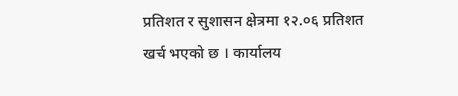प्रतिशत र सुशासन क्षेत्रमा १२.०६ प्रतिशत खर्च भएको छ । कार्यालय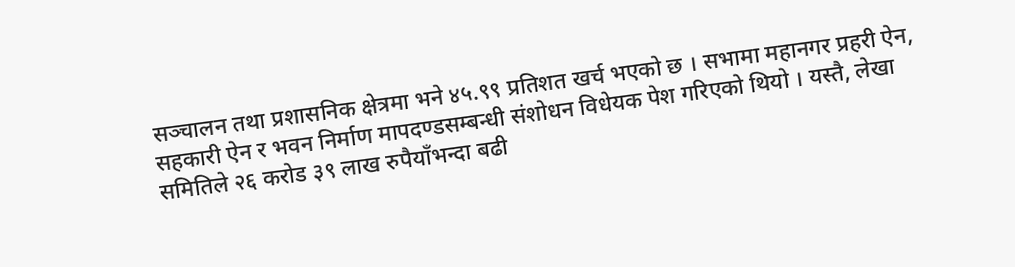सञ्चालन तथा प्रशासनिक क्षेत्रमा भने ४५.९९ प्रतिशत खर्च भएको छ । सभामा महानगर प्रहरी ऐन, सहकारी ऐन र भवन निर्माण मापदण्डसम्बन्धी संशोधन विधेयक पेश गरिएको थियो । यस्तै, लेखा समितिले २६ करोड ३९ लाख रुपैयाँभन्दा बढी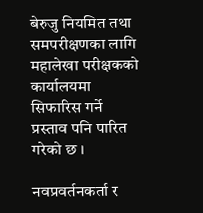बेरुजु नियमित तथा समपरीक्षणका लागि महालेखा परीक्षकको कार्यालयमा सिफारिस गर्ने प्रस्ताव पनि पारित गरेको छ ।

नवप्रवर्तनकर्ता र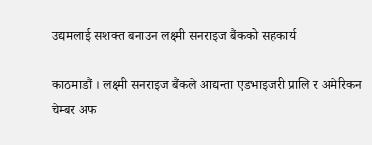उद्यमलाई सशक्त बनाउन लक्ष्मी सनराइज बैंकको सहकार्य

काठमाडौं । लक्ष्मी सनराइज बैंकले आद्यन्ता एडभाइजरी प्रालि र अमेरिकन चेम्बर अफ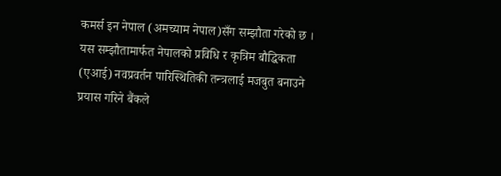कमर्स इन नेपाल (अमच्याम नेपाल)सँग सम्झौता गरेको छ ।  यस सम्झौतामार्फत नेपालको प्रविधि र कृत्रिम बौद्धिकता (एआई) नवप्रवर्तन पारिस्थितिकी तन्त्रलाई मजबुत बनाउने प्रयास गरिने बैंकले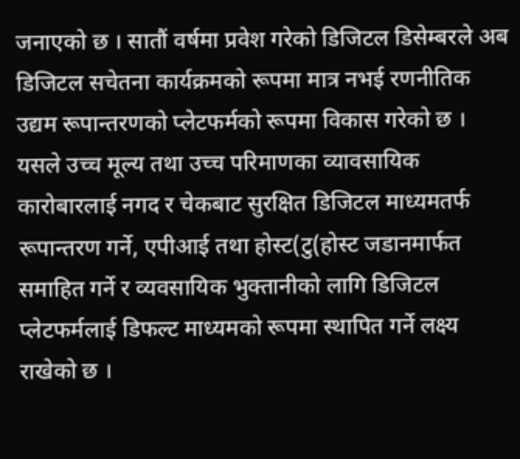जनाएको छ । सातौं वर्षमा प्रवेश गरेको डिजिटल डिसेम्बरले अब डिजिटल सचेतना कार्यक्रमको रूपमा मात्र नभई रणनीतिक उद्यम रूपान्तरणको प्लेटफर्मको रूपमा विकास गरेको छ ।  यसले उच्च मूल्य तथा उच्च परिमाणका व्यावसायिक कारोबारलाई नगद र चेकबाट सुरक्षित डिजिटल माध्यमतर्फ रूपान्तरण गर्ने, एपीआई तथा होस्ट(टु(होस्ट जडानमार्फत समाहित गर्ने र व्यवसायिक भुक्तानीको लागि डिजिटल प्लेटफर्मलाई डिफल्ट माध्यमको रूपमा स्थापित गर्ने लक्ष्य राखेको छ ।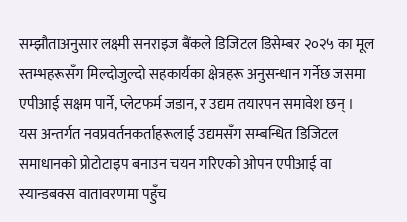सम्झौताअनुसार लक्ष्मी सनराइज बैंकले डिजिटल डिसेम्बर २०२५ का मूल स्तम्भहरूसँग मिल्दोजुल्दो सहकार्यका क्षेत्रहरू अनुसन्धान गर्नेछ जसमा एपीआई सक्षम पार्ने, प्लेटफर्म जडान, र उद्यम तयारपन समावेश छन् ।  यस अन्तर्गत नवप्रवर्तनकर्ताहरूलाई उद्यमसँग सम्बन्धित डिजिटल समाधानको प्रोटोटाइप बनाउन चयन गरिएको ओपन एपीआई वा स्यान्डबक्स वातावरणमा पहुँच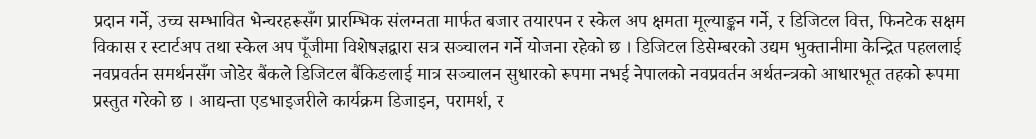प्रदान गर्ने, उच्च सम्भावित भेन्चरहरूसँग प्रारम्भिक संलग्नता मार्फत बजार तयारपन र स्केल अप क्षमता मूल्याङ्कन गर्ने, र डिजिटल वित्त, फिनटेक सक्षम विकास र स्टार्टअप तथा स्केल अप पूँजीमा विशेषज्ञद्वारा सत्र सञ्चालन गर्ने योजना रहेको छ । डिजिटल डिसेम्बरको उद्यम भुक्तानीमा केन्द्रित पहललाई नवप्रवर्तन समर्थनसँग जोडेर बैंकले डिजिटल बैंकिङलाई मात्र सञ्चालन सुधारको रूपमा नभई नेपालको नवप्रवर्तन अर्थतन्त्रको आधारभूत तहको रूपमा प्रस्तुत गरेको छ । आद्यन्ता एडभाइजरीले कार्यक्रम डिजाइन, परामर्श, र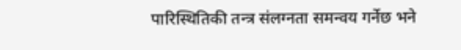पारिस्थितिकी तन्त्र संलग्नता समन्वय गर्नेछ भने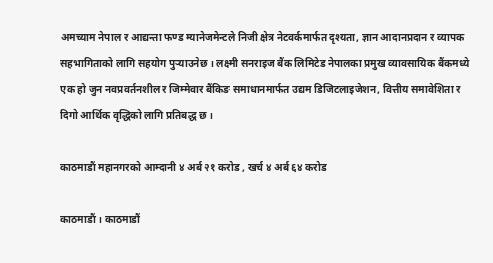अमच्याम नेपाल र आद्यन्ता फण्ड म्यानेजमेन्टले निजी क्षेत्र नेटवर्कमार्फत दृश्यता, ज्ञान आदानप्रदान र व्यापक सहभागिताको लागि सहयोग पुर्‍याउनेछ । लक्ष्मी सनराइज बैंक लिमिटेड नेपालका प्रमुख व्यावसायिक बैंकमध्ये एक हो जुन नवप्रवर्तनशील र जिम्मेवार बैंकिङ समाधानमार्फत उद्यम डिजिटलाइजेशन, वित्तीय समावेशिता र दिगो आर्थिक वृद्धिको लागि प्रतिबद्ध छ ।

काठमाडौं महानगरको आम्दानी ४ अर्ब २१ करोड , खर्च ४ अर्ब ६४ करोड

काठमाडौं । काठमाडौं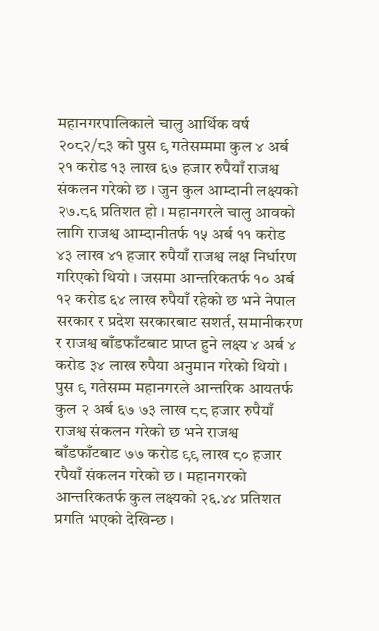महानगरपालिकाले चालु आर्थिक वर्ष २०८२/८३ को पुस ९ गतेसम्ममा कुल ४ अर्ब २१ करोड १३ लाख ६७ हजार रुपैयाँ राजश्व संकलन गरेको छ । जुन कुल आम्दानी लक्ष्यको २७.८६ प्रतिशत हो । महानगरले चालु आवको लागि राजश्व आम्दानीतर्फ १५ अर्ब ११ करोड ४३ लाख ४१ हजार रुपैयाँ राजश्व लक्ष निर्धारण गरिएको थियो । जसमा आन्तरिकतर्फ १० अर्ब १२ करोड ६४ लाख रुपैयाँ रहेको छ भने नेपाल सरकार र प्रदेश सरकारबाट सशर्त, समानीकरण र राजश्व बाँडफाँटबाट प्राप्त हुने लक्ष्य ४ अर्ब ४ करोड ३४ लाख रुपैया अनुमान गरेको थियो । पुस ९ गतेसम्म महानगरले आन्तरिक आयतर्फ कुल २ अर्ब ६७ ७३ लाख ८८ हजार रुपैयाँ राजश्व संकलन गरेको छ भने राजश्व बाँडफाँटबाट ७७ करोड ९९ लाख ८० हजार रपैयाँ संकलन गरेको छ । महानगरको आन्तरिकतर्फ कुल लक्ष्यको २६.४४ प्रतिशत प्रगति भएको देखिन्छ ।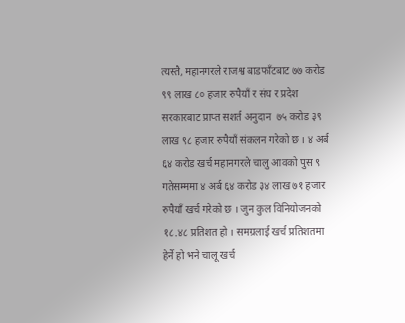त्यस्तै, महानगरले राजश्व बाडफाँटबाट ७७ करोड ९९ लाख ८० हजार रुपैयाँ र संघ र प्रदेश सरकारबाट प्राप्त सशर्त अनुदान  ७५ करोड ३९ लाख ९८ हजार रुपैयाँ संकलन गरेको छ । ४ अर्ब ६४ करोड खर्च महानगरले चालु आवको पुस ९ गतेसम्ममा ४ अर्ब ६४ करोड ३४ लाख ७१ हजार रुपैयाँ खर्च गरेको छ । जुन कुल विनियोजनको १८.४८ प्रतिशत हो । समग्रलाई खर्च प्रतिशतमा हेर्ने हो भने चालू खर्च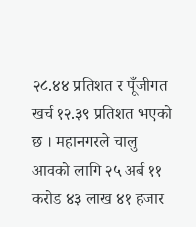२८.४४ प्रतिशत र पूँजीगत खर्च १२.३९ प्रतिशत भएको छ । महानगरले चालु आवको लागि २५ अर्ब ११ करोड ४३ लाख ४१ हजार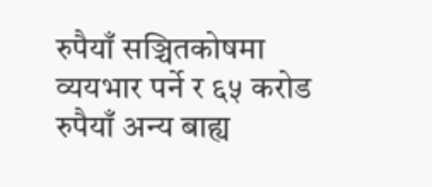रुपैयाँ सञ्चितकोषमा व्ययभार पर्ने र ६५ करोड रुपैयाँ अन्य बाह्य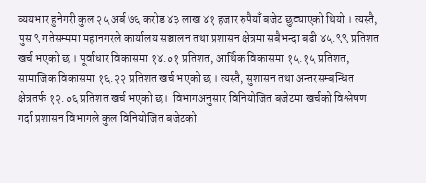व्ययभार हुनेगरी कुल २५ अर्ब ७६ करोड ४३ लाख ४१ हजार रुपैयाँ बजेट छुट्याएको थियो । त्यस्तै, पुस ९ गतेसम्ममा महानगरले कार्यालय सञ्चालन तथा प्रशासन क्षेत्रमा सबैभन्दा बढी ४५.९९ प्रतिशत खर्च भएको छ । पूर्वाधार विकासमा १४.०१ प्रतिशत, आर्थिक विकासमा १५.१५ प्रतिशत, सामाजिक विकासमा १६.२२ प्रतिशत खर्च भएको छ । त्यस्तै, सुशासन तथा अन्तरसम्बन्धित क्षेत्रतर्फ १२.०६ प्रतिशत खर्च भएको छ।  विभागअनुसार विनियोजित बजेटमा खर्चको विश्लेषण गर्दा प्रशासन विभागले कुल विनियोजित बजेटको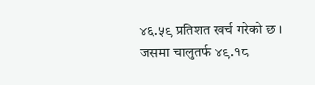४६.५९ प्रतिशत खर्च गरेको छ । जसमा चालुतर्फ ४९.१८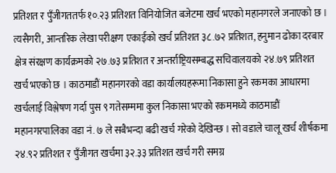प्रतिशत र पुँजीगततर्फ १०.२३ प्रतिशत विनियोजित बजेटमा खर्च भएको महानगरले जनाएको छ ।  त्यसैगरी, आन्तरिक लेखा परीक्षण एकाईको खर्च प्रतिशत ३८.७२ प्रतिशत, हनुमान ढोका दरबार क्षेत्र संरक्षण कार्यक्रमको २७.७३ प्रतिशत र अन्तर्राष्ट्रियसम्बद्ध सचिवालयको २४.७९ प्रतिशत खर्च भएको छ । काठमाडौं महानगरको वडा कार्यालयहरूमा निकासा हुने रकमका आधारमा खर्चलाई विश्लेषण गर्दा पुस ९ गतेसम्ममा कुल निकासा भएको रकममध्ये काठमाडौं महानगरपालिका वडा नं. ७ ले सबैभन्दा बढी खर्च गरेको देखिन्छ । सो वडाले चालू खर्च शीर्षकमा २४.९२ प्रतिशत र पुँजीगत खर्चमा ३२.३३ प्रतिशत खर्च गरी समग्र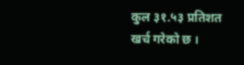कुल ३१.५३ प्रतिशत खर्च गरेको छ ।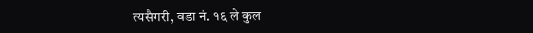त्यसैगरी, वडा नं. १६ ले कुल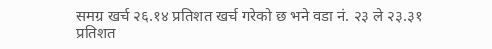समग्र खर्च २६.१४ प्रतिशत खर्च गरेको छ भने वडा नं. २३ ले २३.३१ प्रतिशत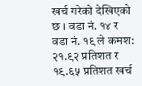खर्च गरेको देखिएको छ । वडा नं. १४ र वडा नं. १९ ले कमश: २१.९२ प्रतिशत र १९.६५ प्रतिशत खर्च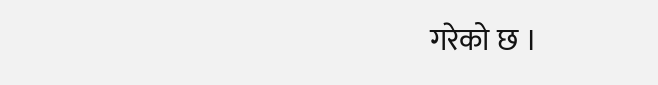गरेको छ ।